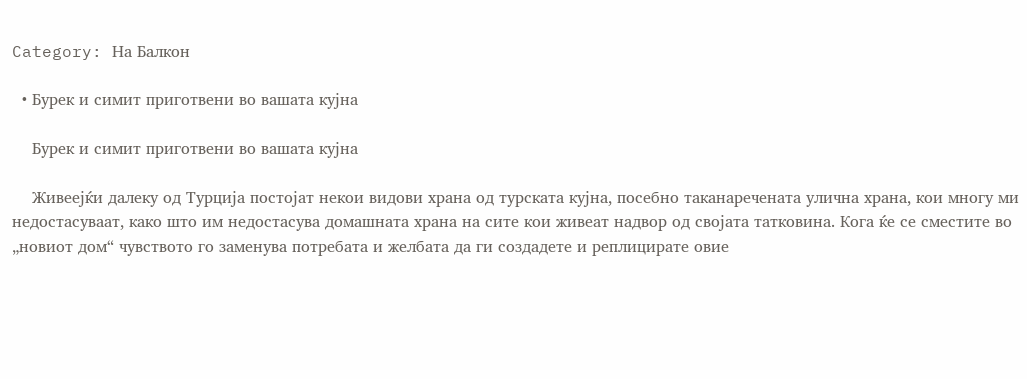Category: На Балкон

  • Бурек и симит приготвени во вашата кујна

    Бурек и симит приготвени во вашата кујна

    Живеејќи далеку од Турција постојат некои видови храна од турската кујна, посебно таканаречената улична храна, кои многу ми недостасуваат, како што им недостасува домашната храна на сите кои живеат надвор од својата татковина. Кога ќе се сместите во „новиот дом“ чувството го заменува потребата и желбата да ги создадете и реплицирате овие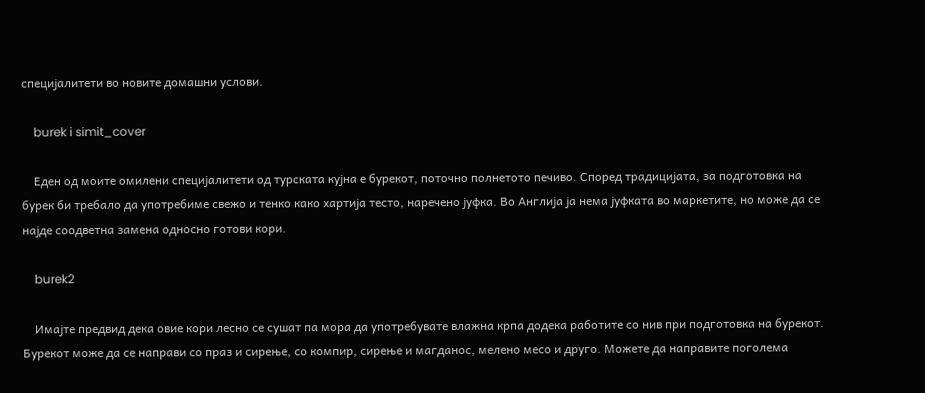специјалитети во новите домашни услови.

    burek i simit_cover

    Еден од моите омилени специјалитети од турската кујна е бурекот, поточно полнетото печиво. Според традицијата, за подготовка на бурек би требало да употребиме свежо и тенко како хартија тесто, наречено јуфка. Во Англија ја нема јуфката во маркетите, но може да се најде соодветна замена односно готови кори.

    burek2

    Имајте предвид дека овие кори лесно се сушат па мора да употребувате влажна крпа додека работите со нив при подготовка на бурекот. Бурекот може да се направи со праз и сирење, со компир, сирење и магданос, мелено месо и друго. Можете да направите поголема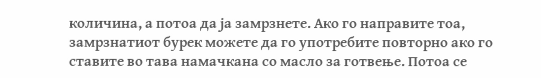количина, а потоа да ја замрзнете. Ако го направите тоа, замрзнатиот бурек можете да го употребите повторно ако го ставите во тава намачкана со масло за готвење. Потоа се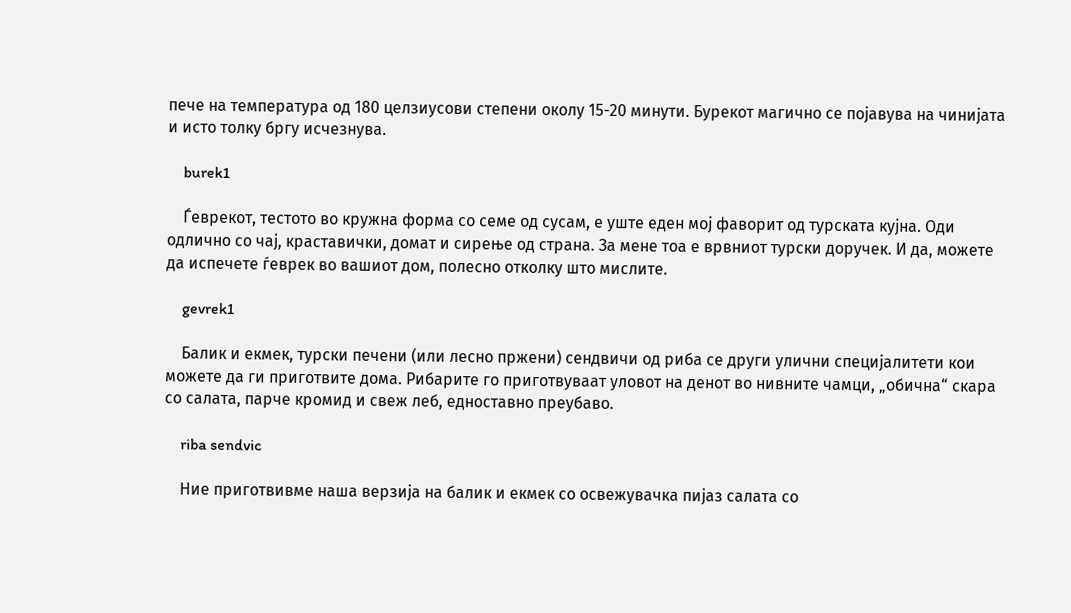пече на температура од 180 целзиусови степени околу 15-20 минути. Бурекот магично се појавува на чинијата и исто толку бргу исчезнува.

    burek1

    Ѓеврекот, тестото во кружна форма со семе од сусам, е уште еден мој фаворит од турската кујна. Оди одлично со чај, краставички, домат и сирење од страна. За мене тоа е врвниот турски доручек. И да, можете да испечете ѓеврек во вашиот дом, полесно отколку што мислите.

    gevrek1

    Балик и екмек, турски печени (или лесно пржени) сендвичи од риба се други улични специјалитети кои можете да ги приготвите дома. Рибарите го приготвуваат уловот на денот во нивните чамци, „обична“ скара со салата, парче кромид и свеж леб, едноставно преубаво.

    riba sendvic

    Ние приготвивме наша верзија на балик и екмек со освежувачка пијаз салата со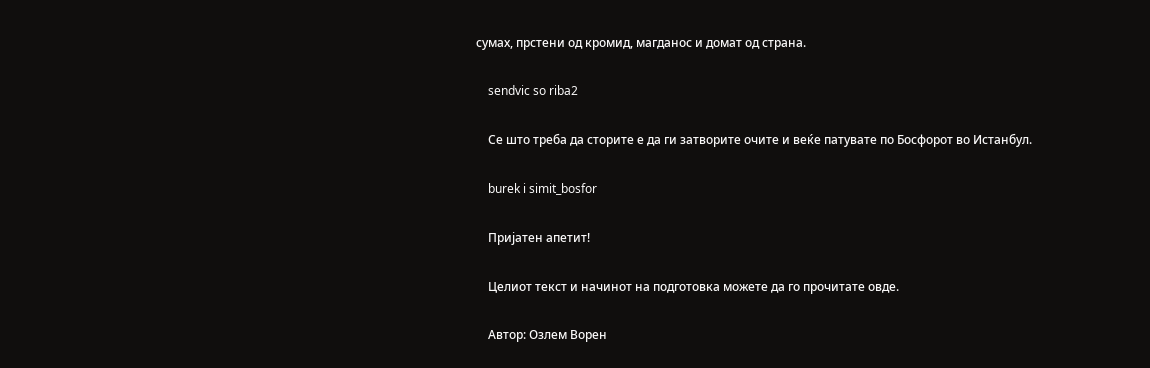сумах, прстени од кромид, магданос и домат од страна.

    sendvic so riba2

    Се што треба да сторите е да ги затворите очите и веќе патувате по Босфорот во Истанбул.

    burek i simit_bosfor

    Пријатен апетит!

    Целиот текст и начинот на подготовка можете да го прочитате овде.

    Автор: Озлем Ворен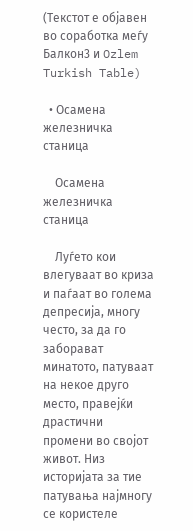(Текстот е објавен во соработка меѓу Балкон3 и Ozlem Turkish Table)

  • Осамена железничка станица

    Осамена железничка станица

    Луѓето кои влегуваат во криза и паѓаат во голема депресија, многу често, за да го заборават минатото, патуваат на некое друго место, правејќи драстични промени во својот живот. Низ историјата за тие патувања најмногу се користеле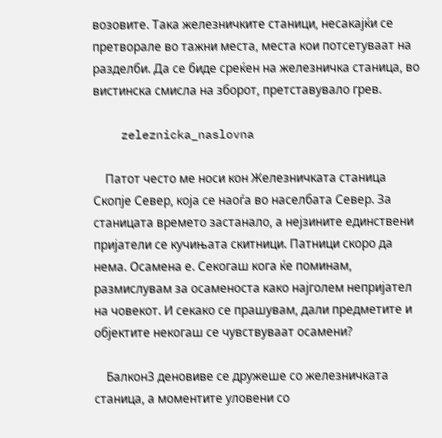возовите. Така железничките станици, несакајќи се претворале во тажни места, места кои потсетуваат на разделби. Да се биде среќен на железничка станица, во вистинска смисла на зборот, претставувало грев.

    zeleznicka_naslovna

    Патот често ме носи кон Железничката станица Скопје Север, која се наоѓа во населбата Север. За станицата времето застанало, а нејзините единствени пријатели се кучињата скитници. Патници скоро да нема. Осамена е. Секогаш кога ќе поминам, размислувам за осаменоста како најголем непријател на човекот. И секако се прашувам, дали предметите и објектите некогаш се чувствуваат осамени?

    Балкон3 деновиве се дружеше со железничката станица, а моментите уловени со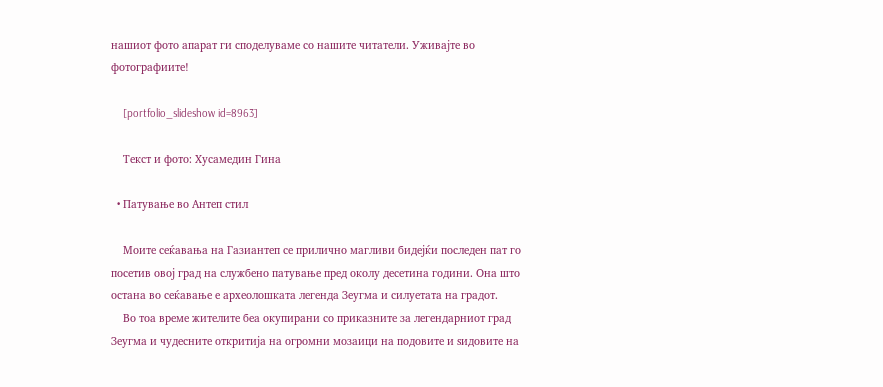нашиот фото апарат ги споделуваме со нашите читатели. Уживајте во фотографиите!

    [portfolio_slideshow id=8963]

    Текст и фото: Хусамедин Гина

  • Патување во Антеп стил

    Моите сеќавања на Газиантеп се прилично магливи бидејќи последен пат го посетив овој град на службено патување пред околу десетина години. Она што остана во сеќавање е археолошката легенда Зеугма и силуетата на градот.
    Во тоа време жителите беа окупирани со приказните за легендарниот град Зеугма и чудесните откритија на огромни мозаици на подовите и ѕидовите на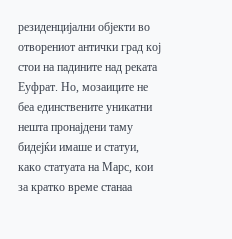резиденцијални објекти во отворениот антички град кој стои на падините над реката Еуфрат. Но, мозаиците не беа единствените уникатни нешта пронајдени таму бидејќи имаше и статуи, како статуата на Марс, кои за кратко време станаа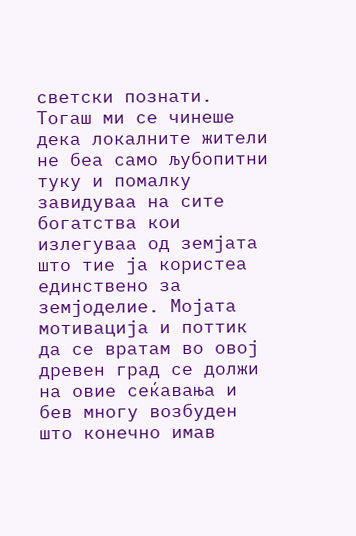светски познати. Тогаш ми се чинеше дека локалните жители не беа само љубопитни туку и помалку завидуваа на сите богатства кои излегуваа од земјата што тие ја користеа единствено за земјоделие. Мојата мотивација и поттик да се вратам во овој древен град се должи на овие сеќавања и бев многу возбуден што конечно имав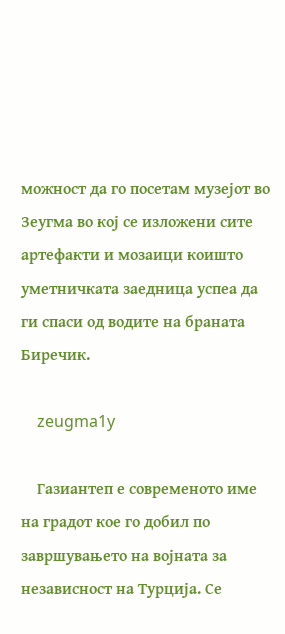можност да го посетам музејот во Зеугма во кој се изложени сите артефакти и мозаици коишто уметничката заедница успеа да ги спаси од водите на браната Биречик.

    zeugma1y

    Газиантеп е современото име на градот кое го добил по завршувањето на војната за независност на Турција. Се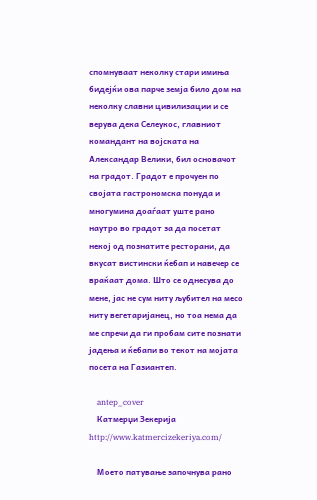спомнуваат неколку стари имиња бидејќи ова парче земја било дом на неколку славни цивилизации и се верува дека Селеукос, главниот командант на војската на Александар Велики, бил основачот на градот. Градот е прочуен по својата гастрономска понуда и многумина доаѓаат уште рано наутро во градот за да посетат некој од познатите ресторани, да вкусат вистински ќебап и навечер се враќаат дома. Што се однесува до мене, јас не сум ниту љубител на месо ниту вегетаријанец, но тоа нема да ме спречи да ги пробам сите познати јадења и ќебапи во текот на мојата посета на Газиантеп.

    antep_cover
    Катмерџи Зекерија http://www.katmercizekeriya.com/

    Моето патување започнува рано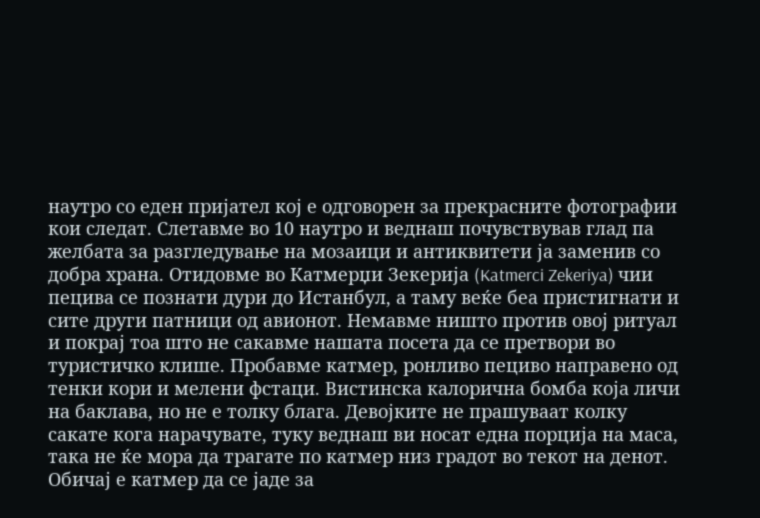наутро со еден пријател кој е одговорен за прекрасните фотографии кои следат. Слетавме во 10 наутро и веднаш почувствував глад па желбата за разгледување на мозаици и антиквитети ја заменив со добра храна. Отидовме во Катмерџи Зекерија (Katmerci Zekeriya) чии пецива се познати дури до Истанбул, а таму веќе беа пристигнати и сите други патници од авионот. Немавме ништо против овој ритуал и покрај тоа што не сакавме нашата посета да се претвори во туристичко клише. Пробавме катмер, ронливо пециво направено од тенки кори и мелени фстаци. Вистинска калорична бомба која личи на баклава, но не е толку блага. Девојките не прашуваат колку сакате кога нарачувате, туку веднаш ви носат една порција на маса, така не ќе мора да трагате по катмер низ градот во текот на денот. Обичај е катмер да се јаде за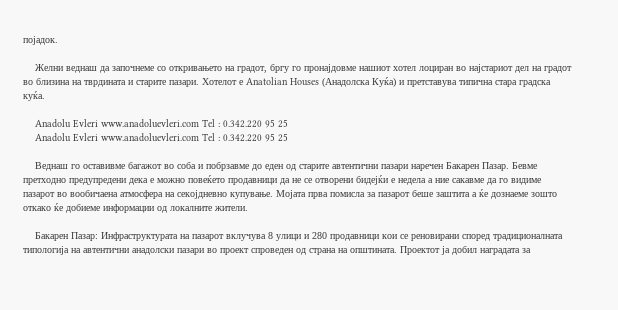појадок.

    Желни веднаш да започнеме со откривањето на градот, бргу го пронајдовме нашиот хотел лоциран во најстариот дел на градот во близина на тврдината и старите пазари. Хотелот е Anatolian Houses (Анадолска Куќа) и претставува типична стара градска куќа.

    Anadolu Evleri www.anadoluevleri.com Tel : 0.342.220 95 25
    Anadolu Evleri www.anadoluevleri.com Tel : 0.342.220 95 25

    Веднаш го оставивме багажот во соба и побрзавме до еден од старите автентични пазари наречен Бакарен Пазар. Бевме претходно предупредени дека е можно повеќето продавници да не се отворени бидејќи е недела а ние сакавме да го видиме пазарот во вообичаена атмосфера на секојдневно купување. Мојата прва помисла за пазарот беше заштита а ќе дознаеме зошто откако ќе добиеме информации од локалните жители.

    Бакарен Пазар: Инфраструктурата на пазарот вклучува 8 улици и 280 продавници кои се реновирани според традиционалната типологија на автентични анадолски пазари во проект спроведен од страна на општината. Проектот ја добил наградата за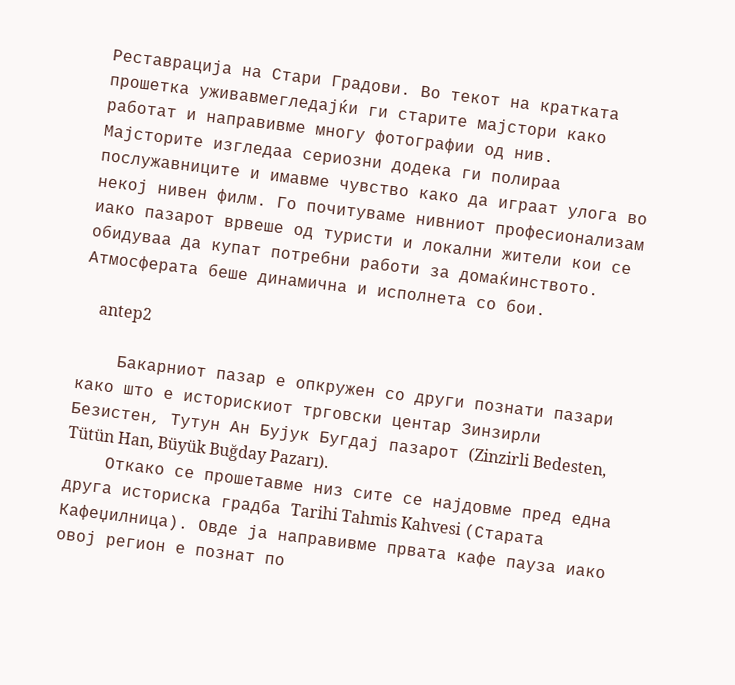Реставрација на Стари Градови. Во текот на кратката прошетка уживавмегледајќи ги старите мајстори како работат и направивме многу фотографии од нив. Мајсторите изгледаа сериозни додека ги полираа послужавниците и имавме чувство како да играат улога во некој нивен филм. Го почитуваме нивниот професионализам иако пазарот врвеше од туристи и локални жители кои се обидуваа да купат потребни работи за домаќинството. Атмосферата беше динамична и исполнета со бои.

    antep2

    Бакарниот пазар е опкружен со други познати пазари како што е историскиот трговски центар Зинзирли Безистен, Тутун Ан Бујук Бугдај пазарот (Zinzirli Bedesten, Tütün Han, Büyük Buğday Pazarı).
    Откако се прошетавме низ сите се најдовме пред една друга историска градба Tarihi Tahmis Kahvesi (Старата Кафеџилница). Овде ја направивме првата кафе пауза иако овој регион е познат по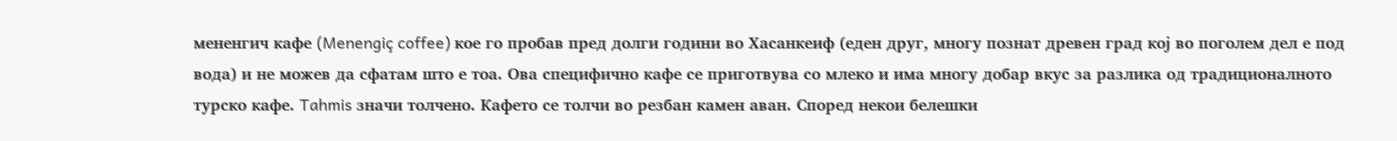мененгич кафе (Menengiç coffee) кое го пробав пред долги години во Хасанкеиф (еден друг, многу познат древен град кој во поголем дел е под вода) и не можев да сфатам што е тоа. Ова специфично кафе се приготвува со млеко и има многу добар вкус за разлика од традиционалното турско кафе. Tahmis значи толчено. Кафето се толчи во резбан камен аван. Според некои белешки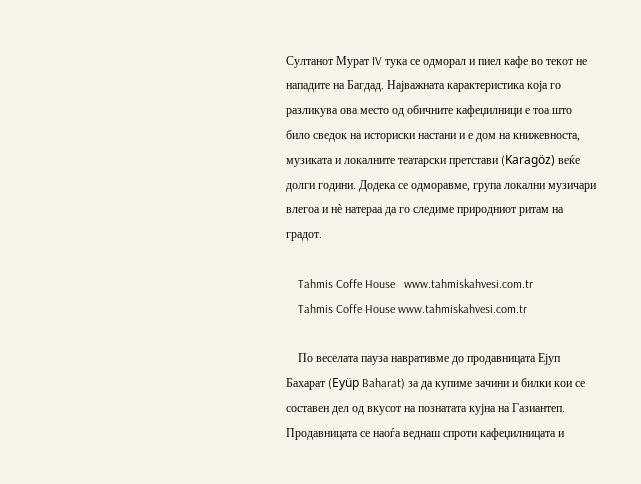Султанот Мурат IV тука се одморал и пиел кафе во текот не нападите на Багдад. Најважната карактеристика која го разликува ова место од обичните кафеџилници е тоа што било сведок на историски настани и е дом на книжевноста, музиката и локалните театарски претстави (Karagöz) веќе долги години. Додека се одморавме, група локални музичари влегоа и нè натераа да го следиме природниот ритам на градот.

    Tahmis Coffe House   www.tahmiskahvesi.com.tr
    Tahmis Coffe House www.tahmiskahvesi.com.tr

    По веселата пауза навративме до продавницата Ејуп Бахарат (Eyüp Baharat) за да купиме зачини и билки кои се составен дел од вкусот на познатата кујна на Газиантеп. Продавницата се наоѓа веднаш спроти кафеџилницата и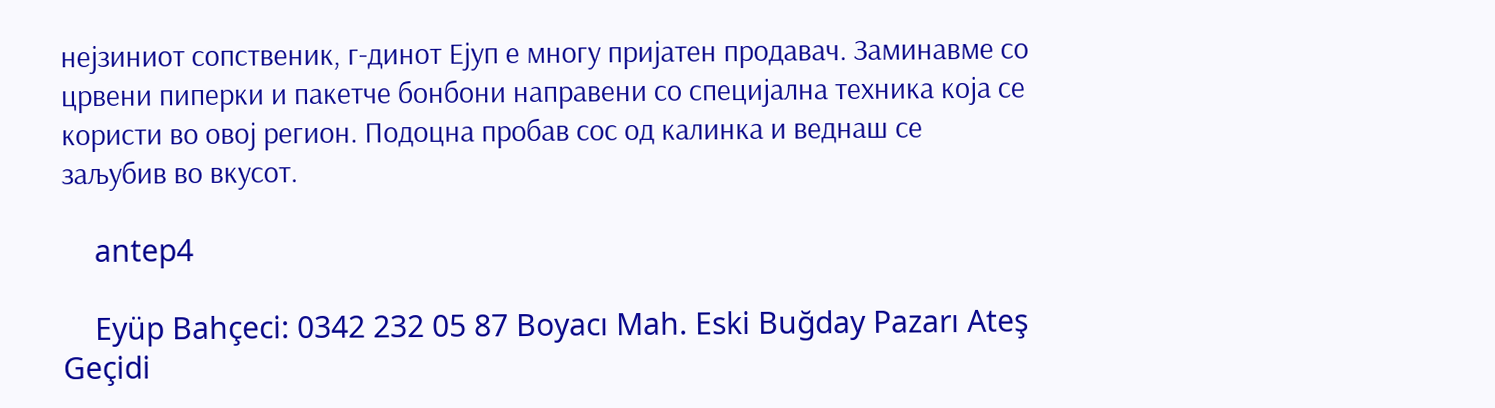нејзиниот сопственик, г-динот Ејуп е многу пријатен продавач. Заминавме со црвени пиперки и пакетче бонбони направени со специјална техника која се користи во овој регион. Подоцна пробав сос од калинка и веднаш се заљубив во вкусот.

    antep4

    Eyüp Bahçeci: 0342 232 05 87 Boyacı Mah. Eski Buğday Pazarı Ateş Geçidi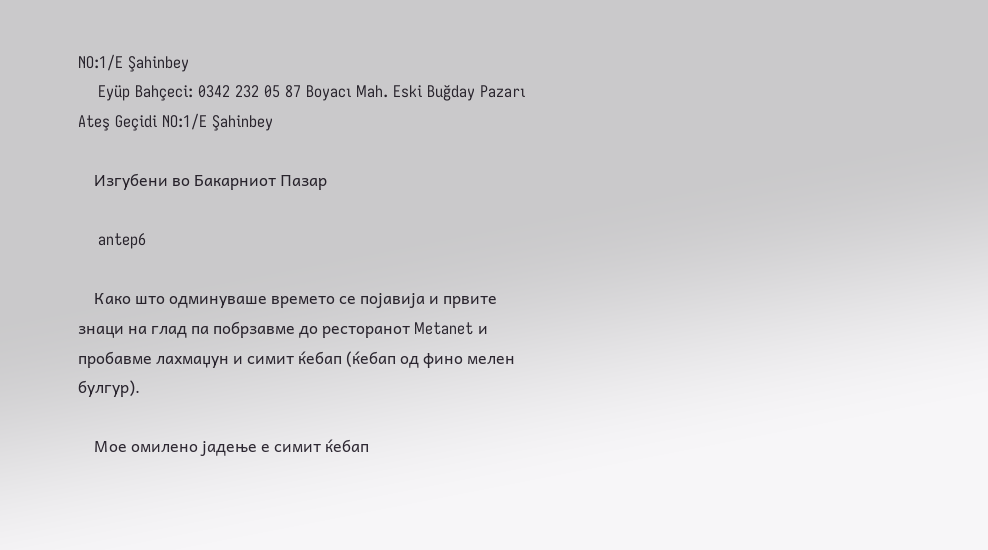NO:1/E Şahinbey
    Eyüp Bahçeci: 0342 232 05 87 Boyacı Mah. Eski Buğday Pazarı Ateş Geçidi NO:1/E Şahinbey

    Изгубени во Бакарниот Пазар

    antep6

    Како што одминуваше времето се појавија и првите знаци на глад па побрзавме до ресторанот Metanet и пробавме лахмаџун и симит ќебап (ќебап од фино мелен булгур).

    Мое омилено јадење е симит ќебап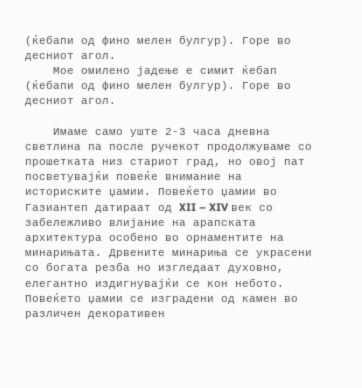(ќебапи од фино мелен булгур). Горе во десниот агол.
    Мое омилено јадење е симит ќебап (ќебапи од фино мелен булгур). Горе во десниот агол.

    Имаме само уште 2-3 часа дневна светлина па после ручекот продолжуваме со прошетката низ стариот град, но овој пат посветувајќи повеќе внимание на историските џамии. Повеќето џамии во Газиантеп датираат од XII – XIV век со забележливо влијание на арапската архитектура особено во орнаментите на минарињата. Дрвените минариња се украсени со богата резба но изгледаат духовно, елегантно издигнувајќи се кон небото. Повеќето џамии се изградени од камен во различен декоративен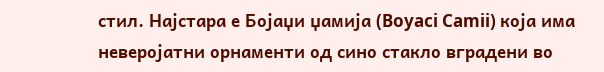стил. Најстара е Бојаџи џамија (Boyaci Camii) која има неверојатни орнаменти од сино стакло вградени во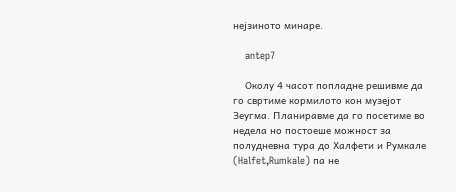нејзиното минаре.

    antep7

    Околу 4 часот попладне решивме да го свртиме кормилото кон музејот Зеугма. Планиравме да го посетиме во недела но постоеше можност за полудневна тура до Халфети и Румкале (Halfet,Rumkale) па не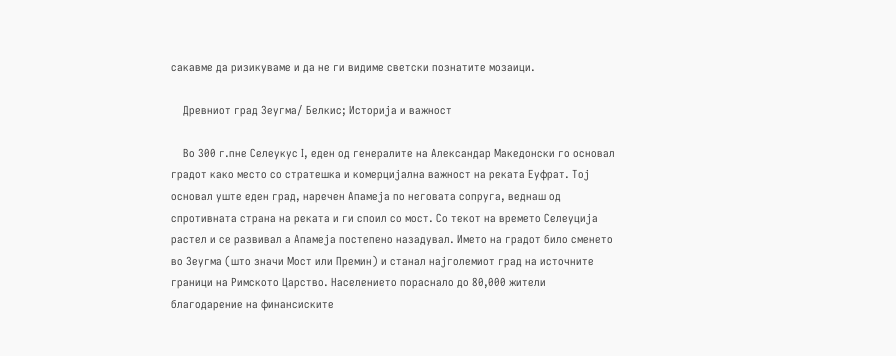сакавме да ризикуваме и да не ги видиме светски познатите мозаици.

    Древниот град Зеугма/ Белкис; Историја и важност

    Во 300 г.пне Селеукус I, еден од генералите на Александар Македонски го основал градот како место со стратешка и комерцијална важност на реката Еуфрат. Тој основал уште еден град, наречен Апамеја по неговата сопруга, веднаш од спротивната страна на реката и ги споил со мост. Со текот на времето Селеуција растел и се развивал а Апамеја постепено назадувал. Името на градот било сменето во Зеугма (што значи Мост или Премин) и станал најголемиот град на источните граници на Римското Царство. Населението пораснало до 80,000 жители благодарение на финансиските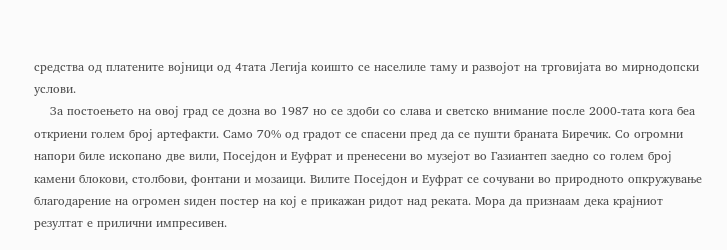средства од платените војници од 4тата Легија коишто се населиле таму и развојот на трговијата во мирнодопски услови.
    За постоењето на овој град се дозна во 1987 но се здоби со слава и светско внимание после 2000-тата кога беа откриени голем број артефакти. Само 70% од градот се спасени пред да се пушти браната Биречик. Со огромни напори биле ископано две вили, Посејдон и Еуфрат и пренесени во музејот во Газиантеп заедно со голем број камени блокови, столбови, фонтани и мозаици. Вилите Посејдон и Еуфрат се сочувани во природното опкружување благодарение на огромен ѕиден постер на кој е прикажан ридот над реката. Мора да признаам дека крајниот резултат е прилични импресивен.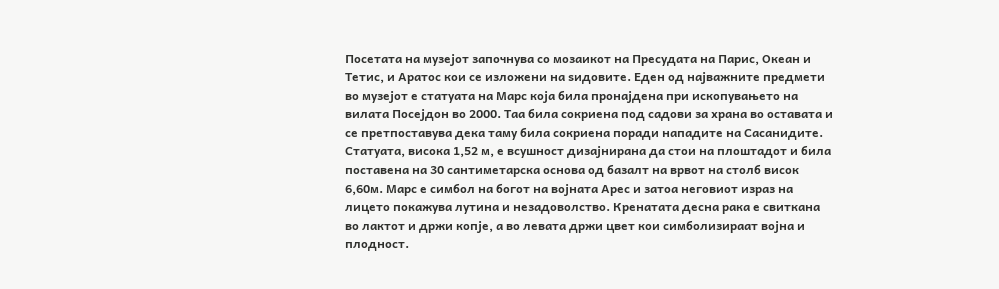Посетата на музејот започнува со мозаикот на Пресудата на Парис, Океан и Тетис, и Аратос кои се изложени на ѕидовите. Еден од најважните предмети во музејот е статуата на Марс која била пронајдена при ископувањето на вилата Посејдон во 2000. Таа била сокриена под садови за храна во оставата и се претпоставува дека таму била сокриена поради нападите на Сасанидите. Статуата, висока 1,52 м, е всушност дизајнирана да стои на плоштадот и била поставена на 30 сантиметарска основа од базалт на врвот на столб висок 6,60м. Марс е симбол на богот на војната Арес и затоа неговиот израз на лицето покажува лутина и незадоволство. Кренатата десна рака е свиткана во лактот и држи копје, а во левата држи цвет кои симболизираат војна и плодност.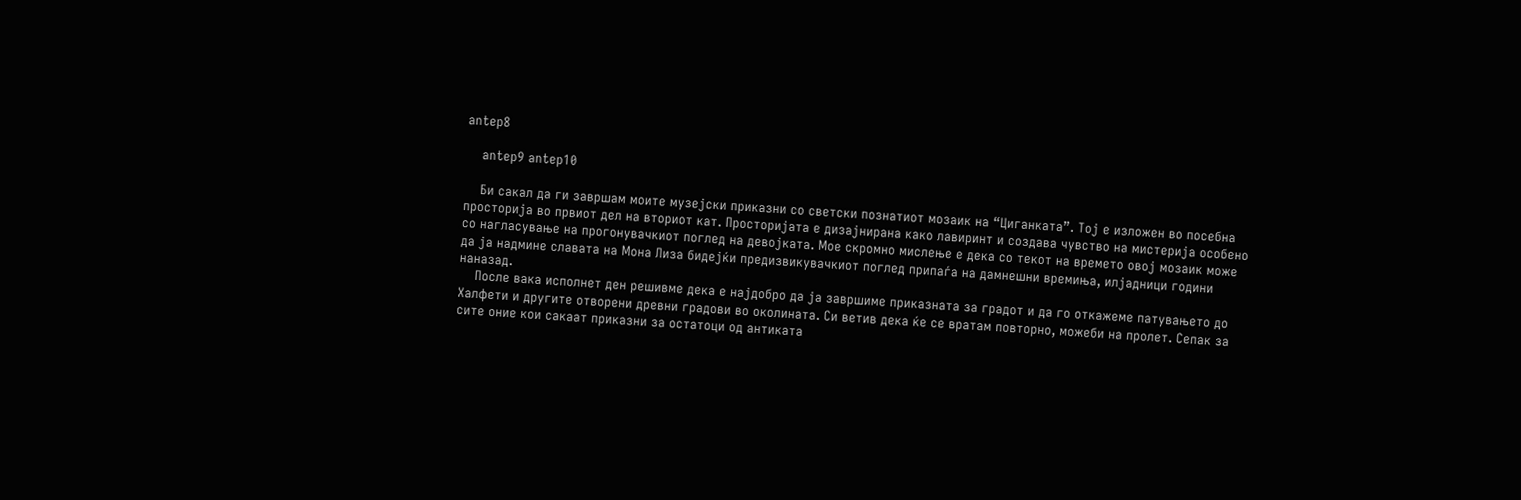antep8

    antep9 antep10

    Би сакал да ги завршам моите музејски приказни со светски познатиот мозаик на “Циганката”. Тој е изложен во посебна просторија во првиот дел на вториот кат. Просторијата е дизајнирана како лавиринт и создава чувство на мистерија особено со нагласување на прогонувачкиот поглед на девојката. Мое скромно мислење е дека со текот на времето овој мозаик може да ја надмине славата на Мона Лиза бидејќи предизвикувачкиот поглед припаѓа на дамнешни времиња, илјадници години наназад.
    После вака исполнет ден решивме дека е најдобро да ја завршиме приказната за градот и да го откажеме патувањето до Халфети и другите отворени древни градови во околината. Си ветив дека ќе се вратам повторно, можеби на пролет. Сепак за сите оние кои сакаат приказни за остатоци од антиката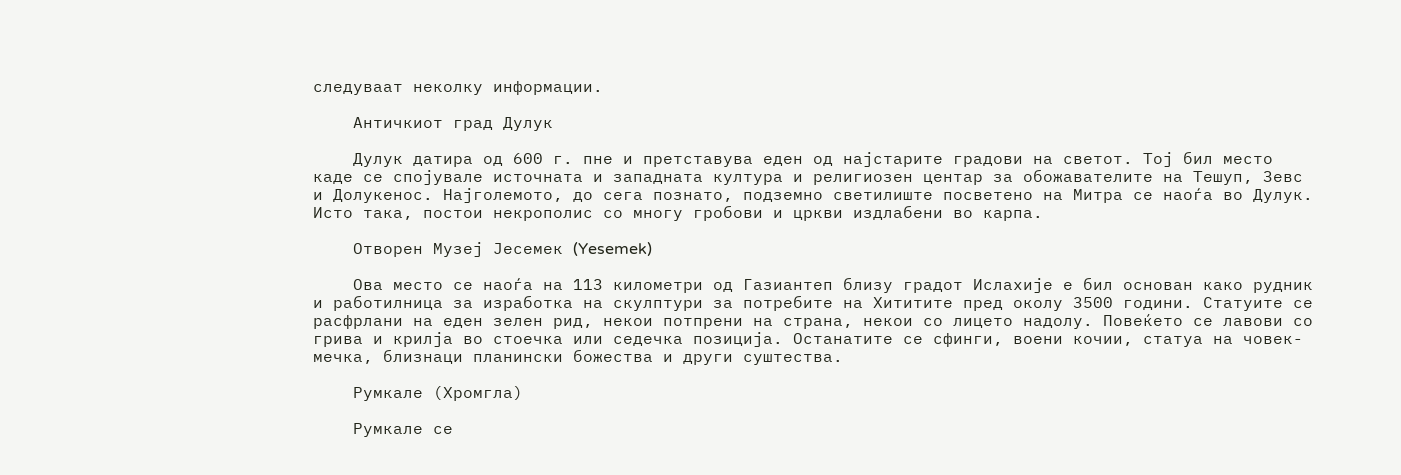следуваат неколку информации.

    Античкиот град Дулук

    Дулук датира од 600 г. пне и претставува еден од најстарите градови на светот. Тој бил место каде се спојувале источната и западната култура и религиозен центар за обожавателите на Тешуп, Зевс и Долукенос. Најголемото, до сега познато, подземно светилиште посветено на Митра се наоѓа во Дулук. Исто така, постои некрополис со многу гробови и цркви издлабени во карпа.

    Отворен Музеј Јесемек (Yesemek)

    Ова место се наоѓа на 113 километри од Газиантеп близу градот Ислахије е бил основан како рудник и работилница за изработка на скулптури за потребите на Хититите пред околу 3500 години. Статуите се расфрлани на еден зелен рид, некои потпрени на страна, некои со лицето надолу. Повеќето се лавови со грива и крилја во стоечка или седечка позиција. Останатите се сфинги, воени кочии, статуа на човек-мечка, близнаци планински божества и други суштества.

    Румкале (Хромгла)

    Румкале се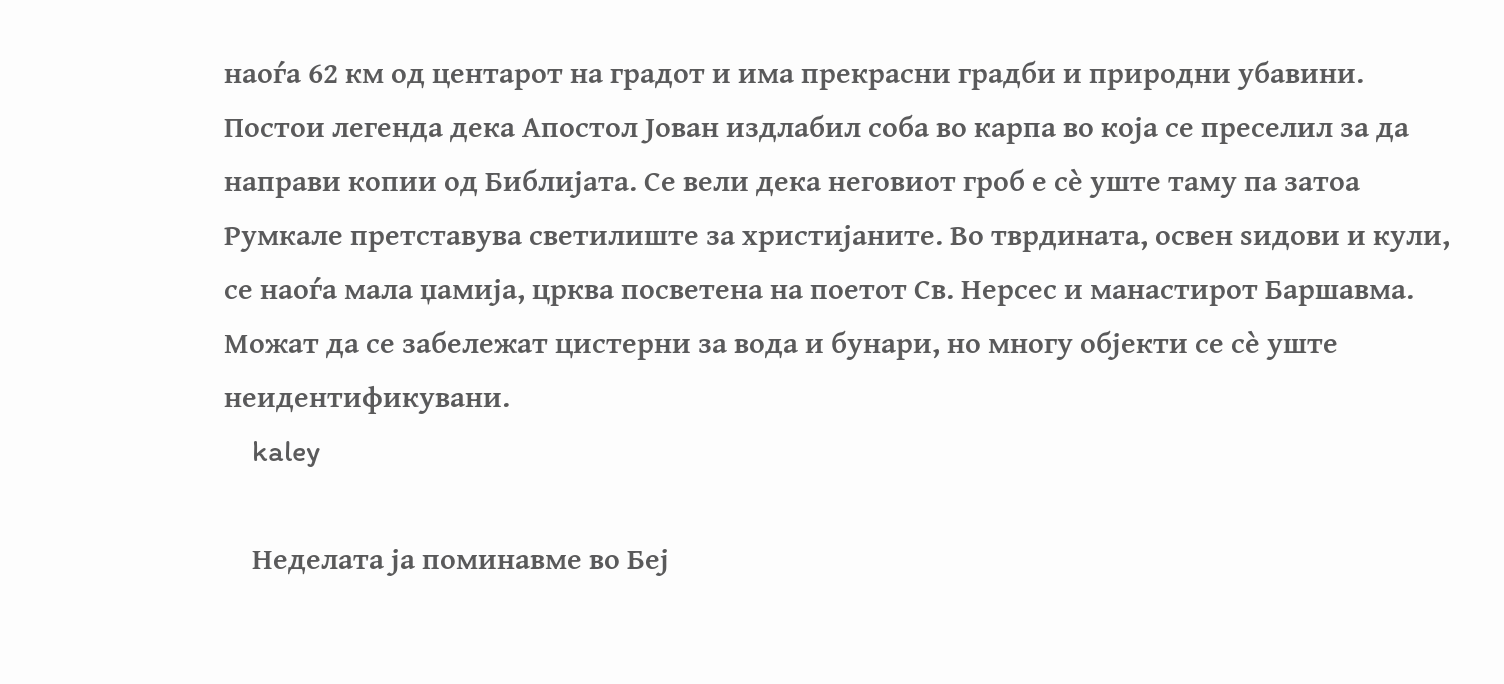наоѓа 62 км од центарот на градот и има прекрасни градби и природни убавини. Постои легенда дека Апостол Јован издлабил соба во карпа во која се преселил за да направи копии од Библијата. Се вели дека неговиот гроб е сè уште таму па затоа Румкале претставува светилиште за христијаните. Во тврдината, освен ѕидови и кули, се наоѓа мала џамија, црква посветена на поетот Св. Нерсес и манастирот Баршавма. Можат да се забележат цистерни за вода и бунари, но многу објекти се сè уште неидентификувани.
    kaley

    Неделата ја поминавме во Беј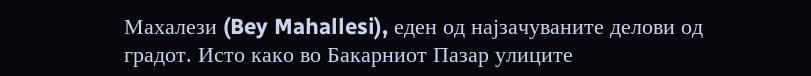Махалези (Bey Mahallesi), еден од најзачуваните делови од градот. Исто како во Бакарниот Пазар улиците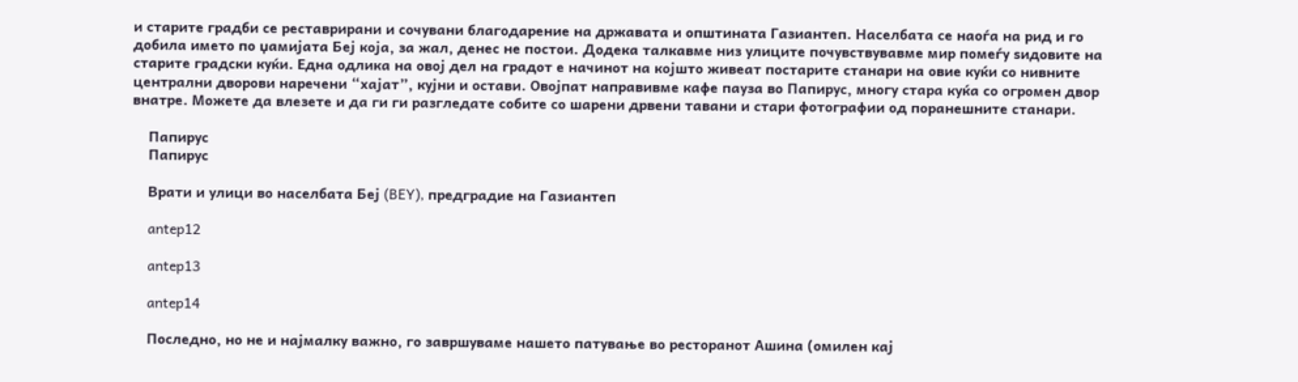и старите градби се реставрирани и сочувани благодарение на државата и општината Газиантеп. Населбата се наоѓа на рид и го добила името по џамијата Беј која, за жал, денес не постои. Додека талкавме низ улиците почувствувавме мир помеѓу ѕидовите на старите градски куќи. Една одлика на овој дел на градот е начинот на којшто живеат постарите станари на овие куќи со нивните централни дворови наречени “хајат”, кујни и остави. Овојпат направивме кафе пауза во Папирус, многу стара куќа со огромен двор внатре. Можете да влезете и да ги ги разгледате собите со шарени дрвени тавани и стари фотографии од поранешните станари.

    Папирус
    Папирус

    Врати и улици во населбата Беј (BEY), предградие на Газиантеп

    antep12

    antep13

    antep14

    Последно, но не и најмалку важно, го завршуваме нашето патување во ресторанот Ашина (омилен кај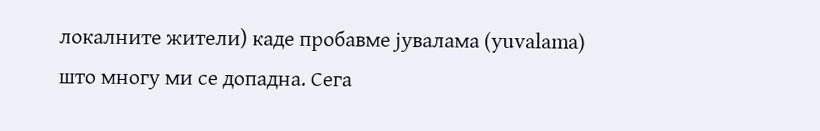локалните жители) каде пробавме јувалама (yuvalama) што многу ми се допадна. Сега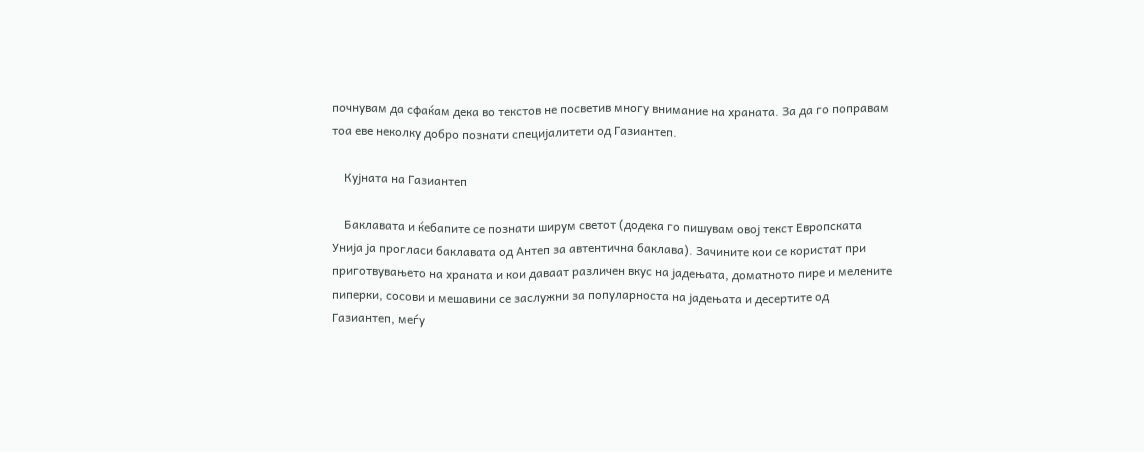почнувам да сфаќам дека во текстов не посветив многу внимание на храната. За да го поправам тоа еве неколку добро познати специјалитети од Газиантеп.

    Кујната на Газиантеп

    Баклавата и ќебапите се познати ширум светот (додека го пишувам овој текст Европската Унија ја прогласи баклавата од Антеп за автентична баклава). Зачините кои се користат при приготвувањето на храната и кои даваат различен вкус на јадењата, доматното пире и мелените пиперки, сосови и мешавини се заслужни за популарноста на јадењата и десертите од Газиантеп, меѓу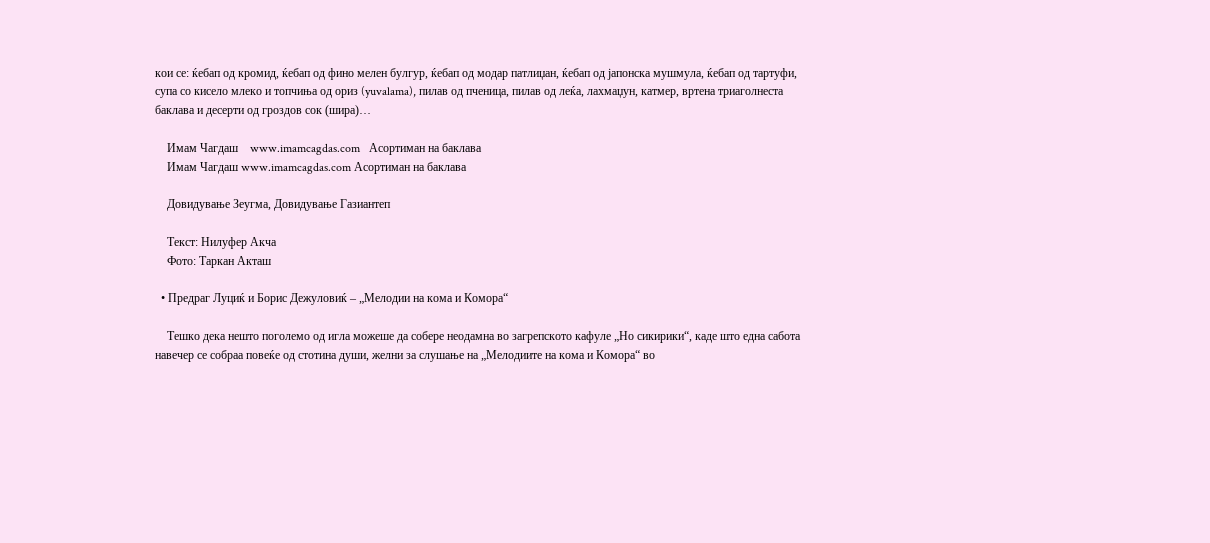кои се: ќебап од кромид, ќебап од фино мелен булгур, ќебап од модар патлиџан, ќебап од јапонска мушмула, ќебап од тартуфи, супа со кисело млеко и топчиња од ориз (yuvalama), пилав од пченица, пилав од леќа, лахмаџун, катмер, вртена триаголнеста баклава и десерти од гроздов сок (шира)…

    Имам Чагдаш    www.imamcagdas.com   Асортиман на баклава
    Имам Чагдаш www.imamcagdas.com Асортиман на баклава

    Довидување Зеугма, Довидување Газиантеп

    Текст: Нилуфер Акча
    Фото: Таркан Акташ

  • Предраг Луциќ и Борис Дежуловиќ – „Мелодии на кома и Комора“

    Тешко дека нешто поголемо од игла можеше да собере неодамна во загрепското кафуле „Но сикирики“, каде што една сабота навечер се собраа повеќе од стотина души, желни за слушање на „Мелодиите на кома и Комора“ во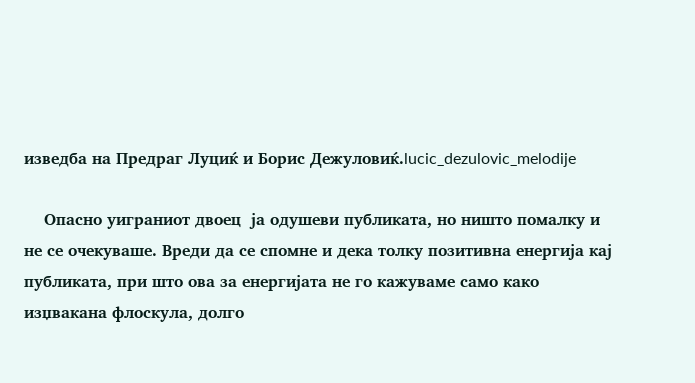изведба на Предраг Луциќ и Борис Дежуловиќ.lucic_dezulovic_melodije

    Опасно уиграниот двоец  ја одушеви публиката, но ништо помалку и не се очекуваше. Вреди да се спомне и дека толку позитивна енергија кај публиката, при што ова за енергијата не го кажуваме само како изџвакана флоскула, долго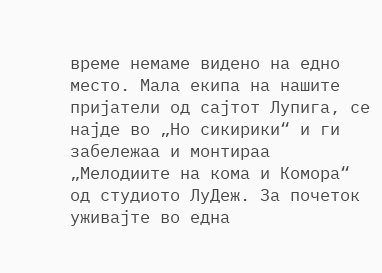време немаме видено на едно место. Мала екипа на нашите пријатели од сајтот Лупига, се најде во „Но сикирики“ и ги забележаа и монтираа „Мелодиите на кома и Комора“ од студиото ЛуДеж. За почеток уживајте во една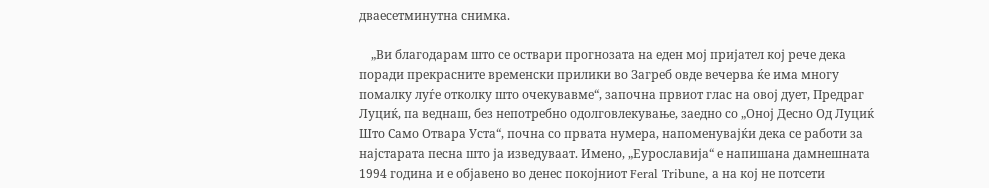дваесетминутна снимка.

    „Ви благодарам што се оствари прогнозата на еден мој пријател кој рече дека поради прекрасните временски прилики во Загреб овде вечерва ќе има многу помалку луѓе отколку што очекувавме“, започна првиот глас на овој дует, Предраг Луциќ, па веднаш, без непотребно одолговлекување, заедно со „Оној Десно Од Луциќ Што Само Отвара Уста“, почна со првата нумера, напоменувајќи дека се работи за најстарата песна што ја изведуваат. Имено, „Еурославија“ е напишана дамнешната 1994 година и е објавено во денес покојниот Feral Tribune, а на кој не потсети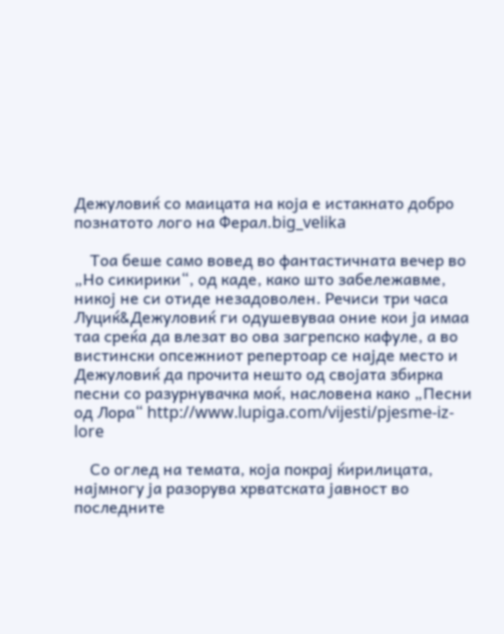Дежуловиќ со маицата на која е истакнато добро познатото лого на Ферал.big_velika

    Тоа беше само вовед во фантастичната вечер во „Но сикирики“, од каде, како што забележавме, никој не си отиде незадоволен. Речиси три часа Луциќ&Дежуловиќ ги одушевуваа оние кои ја имаа таа среќа да влезат во ова загрепско кафуле, а во вистински опсежниот репертоар се најде место и  Дежуловиќ да прочита нешто од својата збирка песни со разурнувачка моќ, насловена како „Песни од Лора“ http://www.lupiga.com/vijesti/pjesme-iz-lore

    Со оглед на темата, која покрај ќирилицата, најмногу ја разорува хрватската јавност во последните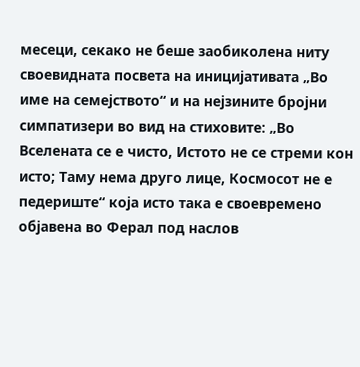месеци, секако не беше заобиколена ниту своевидната посвета на иницијативата „Во име на семејството“ и на нејзините бројни симпатизери во вид на стиховите: „Во Вселената се е чисто, Истото не се стреми кон исто; Таму нема друго лице, Космосот не е педериште“ која исто така е своевремено објавена во Ферал под наслов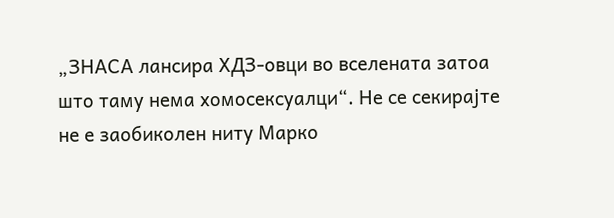„ЗНАСА лансира ХДЗ-овци во вселената затоа што таму нема хомосексуалци“. Не се секирајте не е заобиколен ниту Марко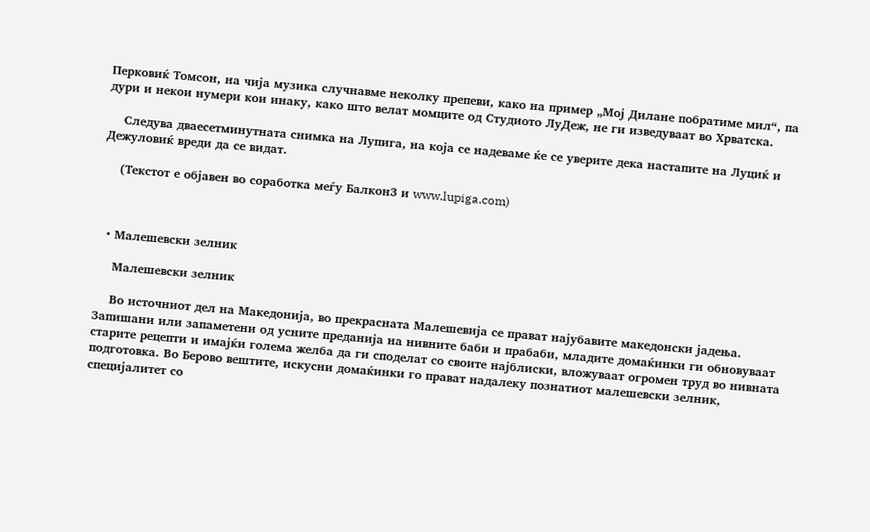Перковиќ Томсон, на чија музика случнавме неколку препеви, како на пример „Мој Дилане побратиме мил“, па дури и некои нумери кои инаку, како што велат момците од Студиото ЛуДеж, не ги изведуваат во Хрватска.

    Следува дваесетминутната снимка на Лупига, на која се надеваме ќе се уверите дека настапите на Луциќ и Дежуловиќ вреди да се видат.

    (Текстот е објавен во соработка меѓу Балкон3 и www.lupiga.com)



  • Малешевски зелник

    Малешевски зелник

    Во источниот дел на Македонија, во прекрасната Малешевија се прават најубавите македонски јадења. Запишани или запаметени од усните преданија на нивните баби и прабаби, младите домаќинки ги обновуваат старите рецепти и имајќи голема желба да ги споделат со своите најблиски, вложуваат огромен труд во нивната подготовка. Во Берово вештите, искусни домаќинки го прават надалеку познатиот малешевски зелник, специјалитет со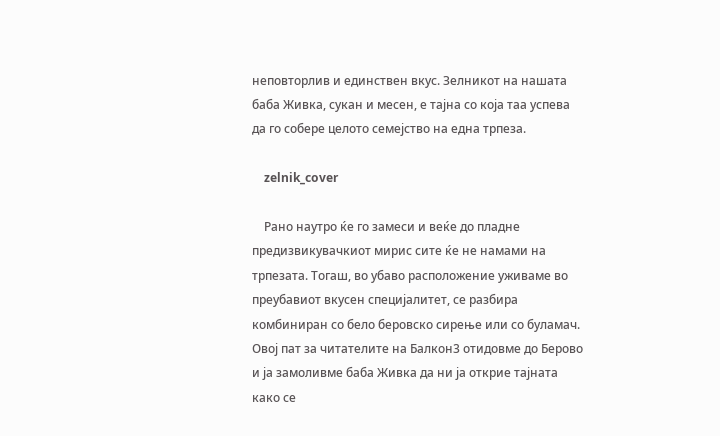неповторлив и единствен вкус. Зелникот на нашата баба Живка, сукан и месен, е тајна со која таа успева да го собере целото семејство на една трпеза.

    zelnik_cover

    Рано наутро ќе го замеси и веќе до пладне предизвикувачкиот мирис сите ќе не намами на трпезата. Тогаш, во убаво расположение уживаме во преубавиот вкусен специјалитет, се разбира комбиниран со бело беровско сирење или со буламач. Овој пат за читателите на Балкон3 отидовме до Берово и ја замоливме баба Живка да ни ја открие тајната како се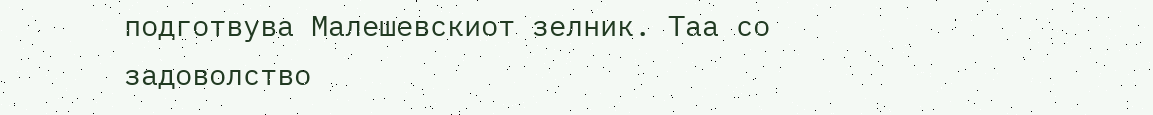подготвува Малешевскиот зелник. Таа со задоволство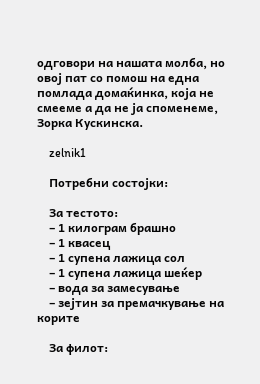одговори на нашата молба, но овој пат со помош на една помлада домаќинка, која не смееме а да не ја споменеме, Зорка Кускинска.

    zelnik1

    Потребни состојки:

    За тестото:
    – 1 килограм брашно
    – 1 квасец
    – 1 супена лажица сол
    – 1 супена лажица шеќер
    – вода за замесување
    – зејтин за премачкување на корите

    За филот: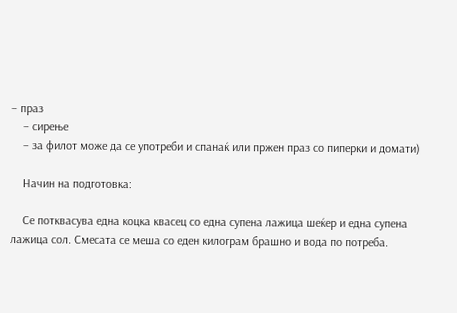– праз
    – сирење
    – за филот може да се употреби и спанаќ или пржен праз со пиперки и домати)

    Начин на подготовка:

    Се потквасува една коцка квасец со една супена лажица шеќер и една супена лажица сол. Смесата се меша со еден килограм брашно и вода по потреба.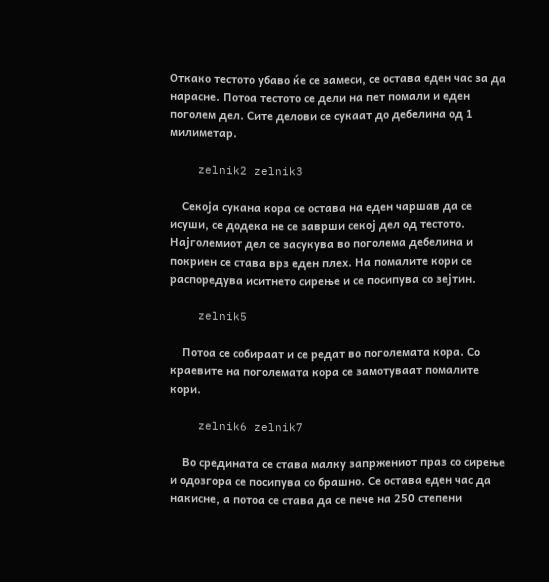Откако тестото убаво ќе се замеси, се остава еден час за да нарасне. Потоа тестото се дели на пет помали и еден поголем дел. Сите делови се сукаат до дебелина од 1 милиметар.

    zelnik2 zelnik3

    Секоја сукана кора се остава на еден чаршав да се исуши, се додека не се заврши секој дел од тестото. Најголемиот дел се засукува во поголема дебелина и покриен се става врз еден плех. На помалите кори се распоредува иситнето сирење и се посипува со зејтин.

    zelnik5

    Потоа се собираат и се редат во поголемата кора. Со краевите на поголемата кора се замотуваат помалите кори.

    zelnik6 zelnik7

    Во средината се става малку запржениот праз со сирење и одозгора се посипува со брашно. Се остава еден час да накисне, а потоа се става да се пече на 250 степени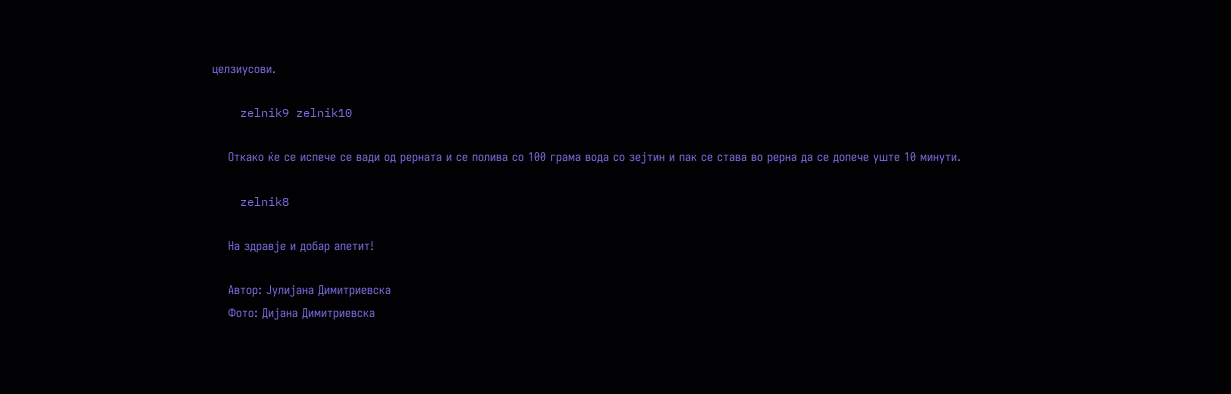целзиусови.

    zelnik9 zelnik10

    Откако ќе се испече се вади од рерната и се полива со 100 грама вода со зејтин и пак се става во рерна да се допече уште 10 минути.

    zelnik8

    На здравје и добар апетит!

    Автор: Јулијана Димитриевска
    Фото: Дијана Димитриевска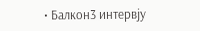• Балкон3 интервју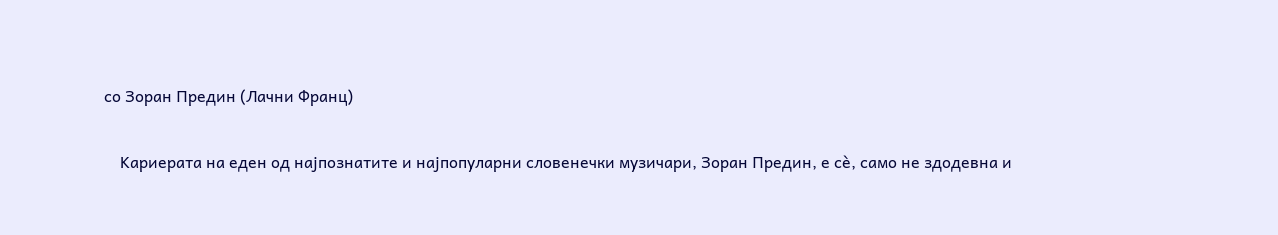со Зоран Предин (Лачни Франц)

    Kaриерата на еден од најпознатите и најпопуларни словенечки музичари, Зоран Предин, е сè, само не здодевна и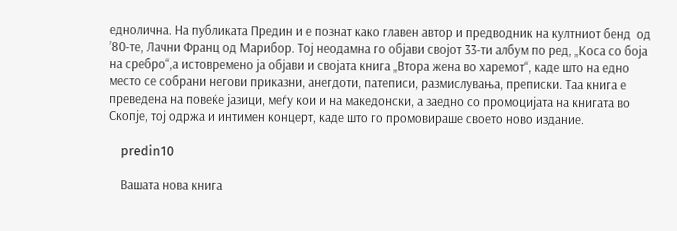еднолична. На публиката Предин и е познат како главен автор и предводник на култниот бенд  од ’80-те, Лачни Франц од Марибор. Тој неодамна го објави својот 33-ти албум по ред, „Коса со боја на сребро“,а истовремено ја објави и својата книга „Втора жена во харемот“, каде што на едно место се собрани негови приказни, анегдоти, патеписи, размислувања, преписки. Таа книга е преведена на повеќе јазици, меѓу кои и на македонски, а заедно со промоцијата на книгата во Скопје, тој одржа и интимен концерт, каде што го промовираше своето ново издание.

    predin10

    Вашата нова книга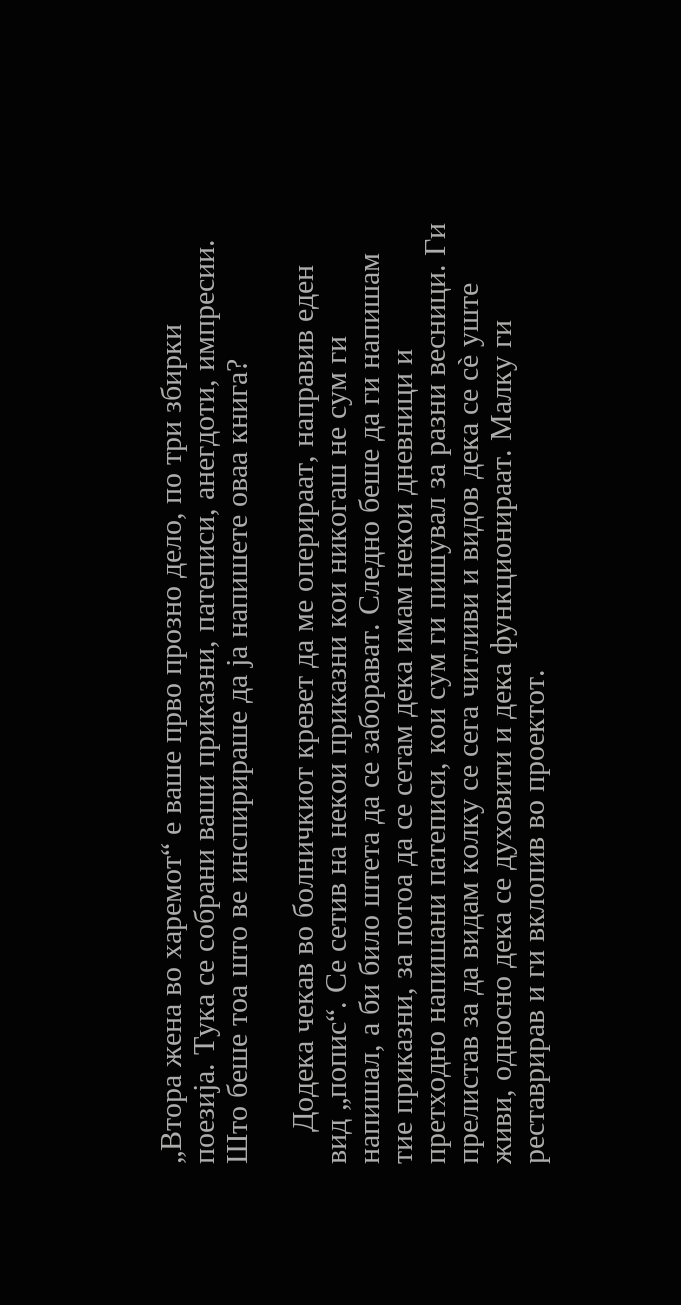„Втора жена во харемот“ е ваше прво прозно дело, по три збирки поезија. Тука се собрани ваши приказни, патеписи, анегдоти, импресии. Што беше тоа што ве инспирираше да ја напишете оваа книга?

    Додека чекав во болничкиот кревет да ме оперираат, направив еден вид „попис“. Се сетив на некои приказни кои никогаш не сум ги напишал, а би било штета да се заборават. Следно беше да ги напишам тие приказни, за потоа да се сетам дека имам некои дневници и претходно напишани патеписи, кои сум ги пишувал за разни весници. Ги прелистав за да видам колку се сега читливи и видов дека се сè уште живи, односно дека се духовити и дека функционираат. Малку ги реставрирав и ги вклопив во проектот.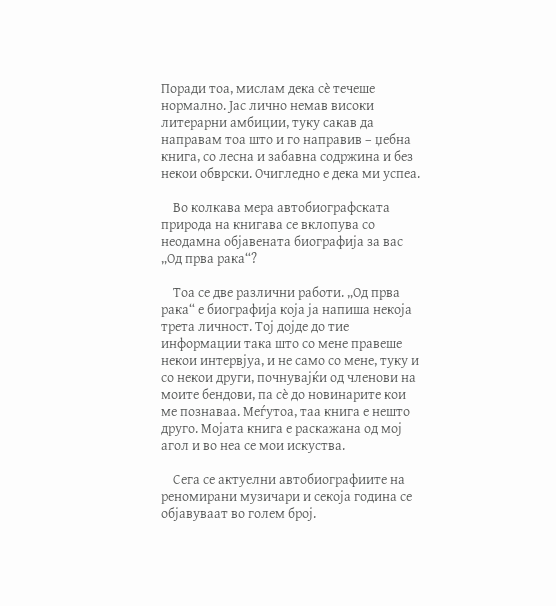Поради тоа, мислам дека сè течеше нормално. Јас лично немав високи литерарни амбиции, туку сакав да направам тоа што и го направив – џебна книга, со лесна и забавна содржина и без некои обврски. Очигледно е дека ми успеа.

    Во колкава мера автобиографската природа на книгава се вклопува со неодамна објавената биографија за вас  „Од прва рака“?

    Тоа се две различни работи. „Од прва рака“ е биографија која ја напиша некоја трета личност. Тој дојде до тие информации така што со мене правеше некои интервјуа, и не само со мене, туку и со некои други, почнувајќи од членови на моите бендови, па сè до новинарите кои ме познаваа. Меѓутоа, таа книга е нешто друго. Мојата книга е раскажана од мој агол и во неа се мои искуства.

    Сега се актуелни автобиографиите на реномирани музичари и секоја година се објавуваат во голем број.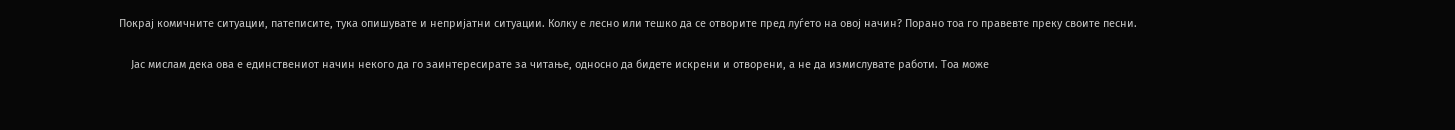Покрај комичните ситуации, патеписите, тука опишувате и непријатни ситуации. Колку е лесно или тешко да се отворите пред луѓето на овој начин? Порано тоа го правевте преку своите песни.

    Јас мислам дека ова е единствениот начин некого да го заинтересирате за читање, односно да бидете искрени и отворени, а не да измислувате работи. Тоа може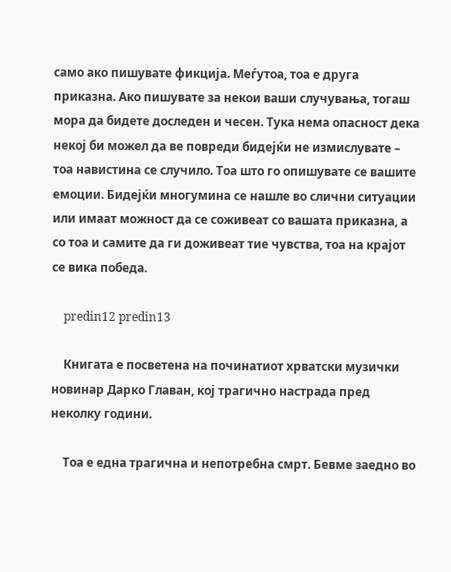само ако пишувате фикција. Меѓутоа, тоа е друга приказна. Ако пишувате за некои ваши случувања, тогаш мора да бидете доследен и чесен. Тука нема опасност дека некој би можел да ве повреди бидејќи не измислувате – тоа навистина се случило. Тоа што го опишувате се вашите емоции. Бидејќи многумина се нашле во слични ситуации или имаат можност да се соживеат со вашата приказна, а со тоа и самите да ги доживеат тие чувства, тоа на крајот се вика победа.

    predin12 predin13

    Книгата е посветена на починатиот хрватски музички новинар Дарко Главан, кој трагично настрада пред неколку години.

    Тоа е една трагична и непотребна смрт. Бевме заедно во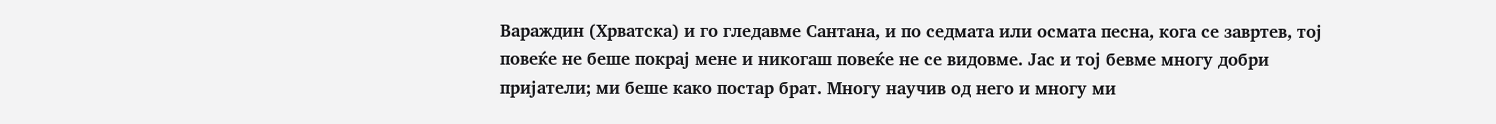Вараждин (Хрватска) и го гледавме Сантана, и по седмата или осмата песна, кога се завртев, тој повеќе не беше покрај мене и никогаш повеќе не се видовме. Јас и тој бевме многу добри пријатели; ми беше како постар брат. Многу научив од него и многу ми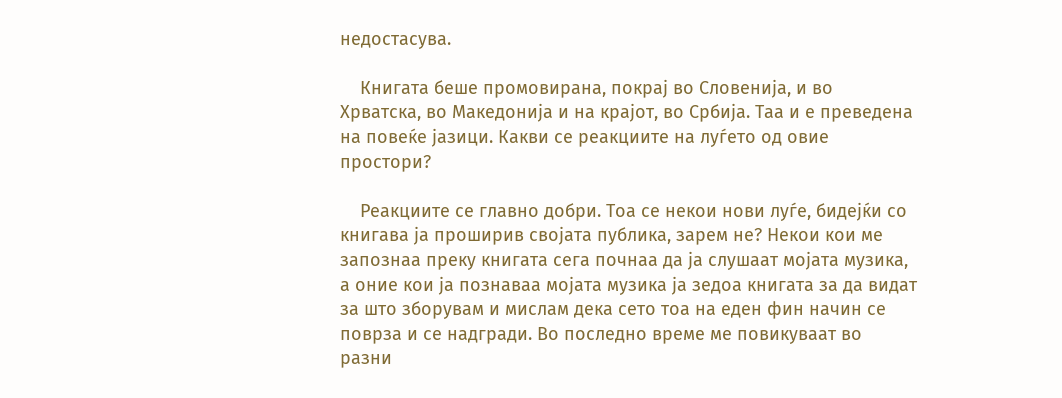недостасува.

    Книгата беше промовирана, покрај во Словенија, и во Хрватска, во Македонија и на крајот, во Србија. Таа и е преведена на повеќе јазици. Какви се реакциите на луѓето од овие простори?

    Реакциите се главно добри. Тоа се некои нови луѓе, бидејќи со книгава ја проширив својата публика, зарем не? Некои кои ме запознаа преку книгата сега почнаа да ја слушаат мојата музика, а оние кои ја познаваа мојата музика ја зедоа книгата за да видат за што зборувам и мислам дека сето тоа на еден фин начин се поврза и се надгради. Во последно време ме повикуваат во разни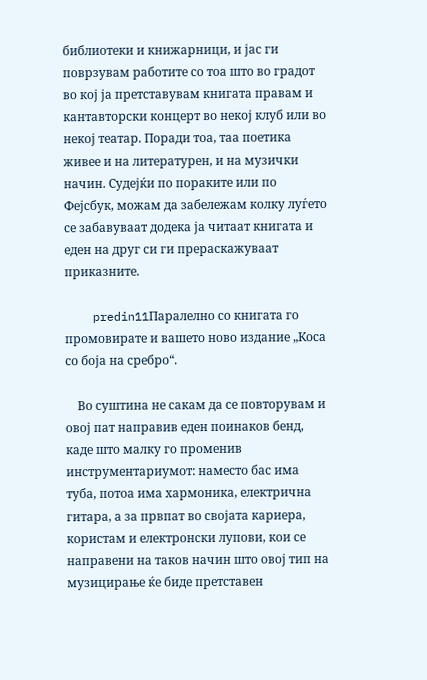библиотеки и книжарници, и јас ги поврзувам работите со тоа што во градот во кој ја претставувам книгата правам и кантавторски концерт во некој клуб или во некој театар. Поради тоа, таа поетика живее и на литературен, и на музички начин. Судејќи по пораките или по Фејсбук, можам да забележам колку луѓето се забавуваат додека ја читаат книгата и еден на друг си ги прераскажуваат приказните.

    predin11Паралелно со книгата го промовирате и вашето ново издание „Коса со боја на сребро“.

    Во суштина не сакам да се повторувам и овој пат направив еден поинаков бенд, каде што малку го променив инструментариумот: наместо бас има туба, потоа има хармоника, електрична гитара, а за првпат во својата кариера, користам и електронски лупови, кои се направени на таков начин што овој тип на музицирање ќе биде претставен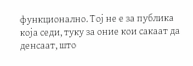функционално. Тој не е за публика која седи, туку за оние кои сакаат да денсаат, што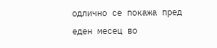одлично се покажа пред еден месец во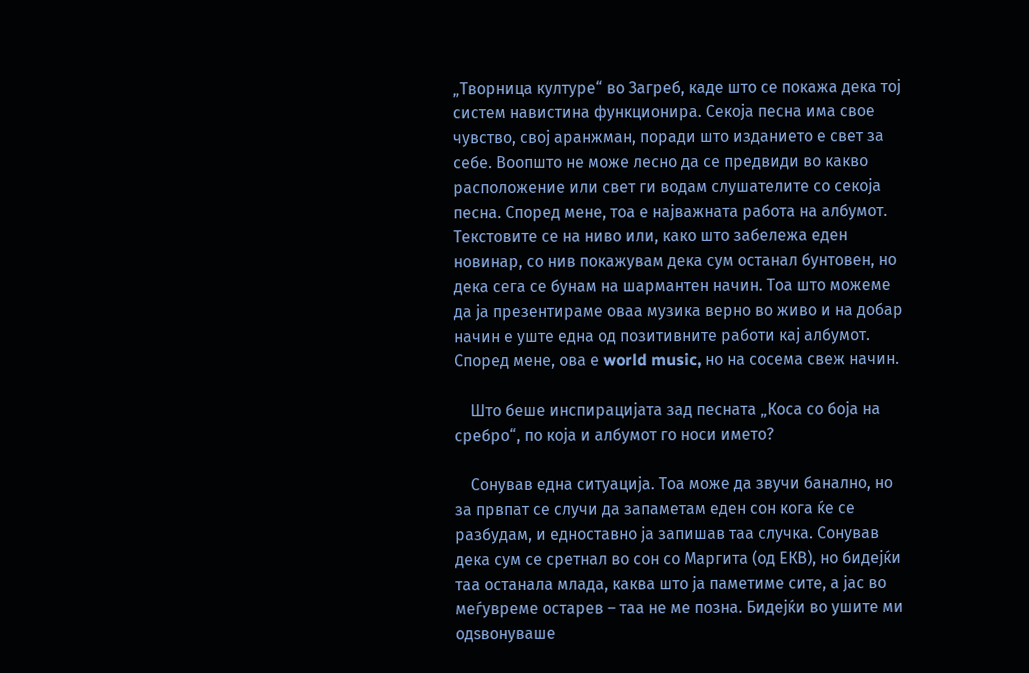„Творница културе“ во Загреб, каде што се покажа дека тој систем навистина функционира. Секоја песна има свое чувство, свој аранжман, поради што изданието е свет за себе. Воопшто не може лесно да се предвиди во какво расположение или свет ги водам слушателите со секоја песна. Според мене, тоа е најважната работа на албумот. Текстовите се на ниво или, како што забележа еден новинар, со нив покажувам дека сум останал бунтовен, но дека сега се бунам на шармантен начин. Тоа што можеме да ја презентираме оваа музика верно во живо и на добар начин е уште една од позитивните работи кај албумот. Според мене, ова е world music, но на сосема свеж начин.

    Што беше инспирацијата зад песната „Коса со боја на сребро“, по која и албумот го носи името?

    Сонував една ситуација. Тоа може да звучи банално, но за првпат се случи да запаметам еден сон кога ќе се разбудам, и едноставно ја запишав таа случка. Сонував дека сум се сретнал во сон со Маргита (од ЕКВ), но бидејќи таа останала млада, каква што ја паметиме сите, а јас во меѓувреме остарев – таа не ме позна. Бидејќи во ушите ми одѕвонуваше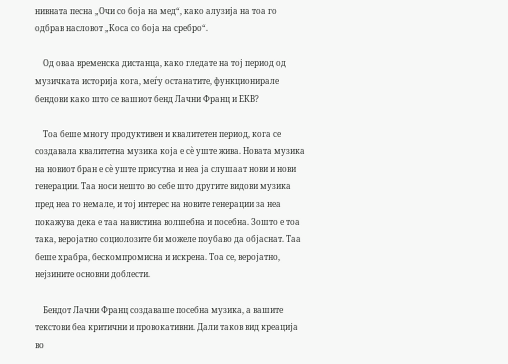нивната песна „Очи со боја на мед“, како алузија на тоа го одбрав насловот „Коса со боја на сребро“.

    Од оваа временска дистанца, како гледате на тој период од музичката историја кога, меѓу останатите, функционирале бендови како што се вашиот бенд Лачни Франц и ЕКВ?

    Тоа беше многу продуктивен и квалитетен период, кога се создавала квалитетна музика која е сè уште жива. Новата музика на новиот бран е сè уште присутна и неа ја слушаат нови и нови генерации. Таа носи нешто во себе што другите видови музика пред неа го немале, и тој интерес на новите генерации за неа покажува дека е таа навистина волшебна и посебна. Зошто е тоа така, веројатно социолозите би можеле поубаво да објаснат. Таа беше храбра, бескомпромисна и искрена. Тоа се, веројатно, нејзините основни доблести.

    Бендот Лачни Франц создаваше посебна музика, а вашите текстови беа критични и провокативни. Дали таков вид креација во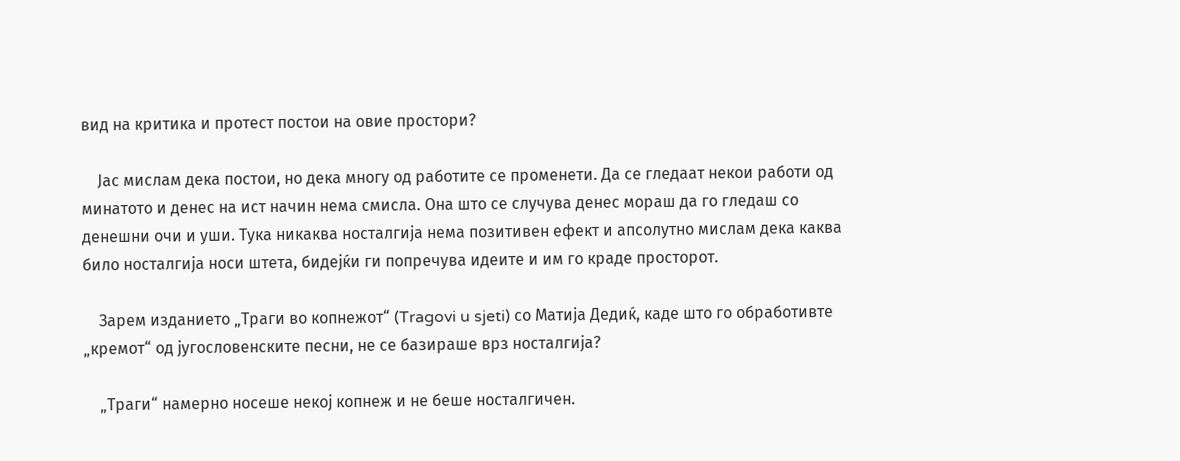вид на критика и протест постои на овие простори?

    Јас мислам дека постои, но дека многу од работите се променети. Да се гледаат некои работи од минатото и денес на ист начин нема смисла. Она што се случува денес мораш да го гледаш со денешни очи и уши. Тука никаква носталгија нема позитивен ефект и апсолутно мислам дека каква било носталгија носи штета, бидејќи ги попречува идеите и им го краде просторот.

    Зарем изданието „Траги во копнежот“ (Tragovi u sjeti) со Матија Дедиќ, каде што го обработивте „кремот“ од југословенските песни, не се базираше врз носталгија?

    „Траги“ намерно носеше некој копнеж и не беше носталгичен.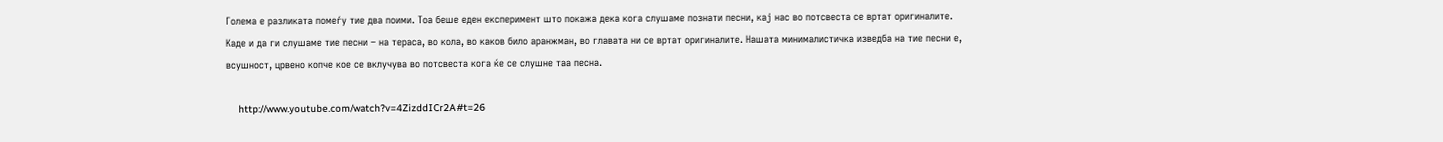Голема е разликата помеѓу тие два поими. Тоа беше еден експеримент што покажа дека кога слушаме познати песни, кај нас во потсвеста се вртат оригиналите. Каде и да ги слушаме тие песни – на тераса, во кола, во каков било аранжман, во главата ни се вртат оригиналите. Нашата минималистичка изведба на тие песни е, всушност, црвено копче кое се вклучува во потсвеста кога ќе се слушне таа песна.

    http://www.youtube.com/watch?v=4ZizddICr2A#t=26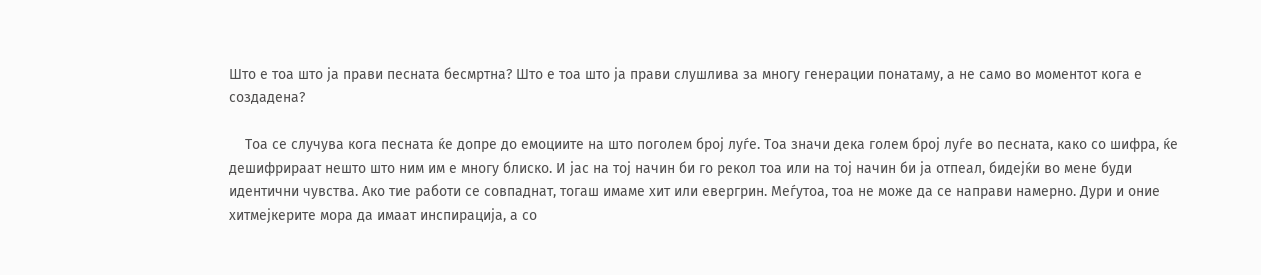Што е тоа што ја прави песната бесмртна? Што е тоа што ја прави слушлива за многу генерации понатаму, а не само во моментот кога е создадена?

    Тоа се случува кога песната ќе допре до емоциите на што поголем број луѓе. Тоа значи дека голем број луѓе во песната, како со шифра, ќе дешифрираат нешто што ним им е многу блиско. И јас на тој начин би го рекол тоа или на тој начин би ја отпеал, бидејќи во мене буди идентични чувства. Ако тие работи се совпаднат, тогаш имаме хит или евергрин. Меѓутоа, тоа не може да се направи намерно. Дури и оние хитмејкерите мора да имаат инспирација, а со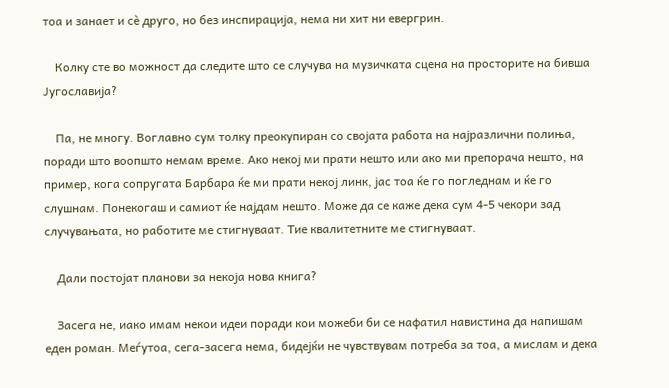тоа и занает и сè друго, но без инспирација, нема ни хит ни евергрин.

    Колку сте во можност да следите што се случува на музичката сцена на просторите на бивша Југославија?

    Па, не многу. Воглавно сум толку преокупиран со својата работа на најразлични полиња, поради што воопшто немам време. Ако некој ми прати нешто или ако ми препорача нешто, на пример, кога сопругата Барбара ќе ми прати некој линк, јас тоа ќе го погледнам и ќе го слушнам. Понекогаш и самиот ќе најдам нешто. Може да се каже дека сум 4-5 чекори зад случувањата, но работите ме стигнуваат. Тие квалитетните ме стигнуваат.

    Дали постојат планови за некоја нова книга?

    Засега не, иако имам некои идеи поради кои можеби би се нафатил навистина да напишам еден роман. Меѓутоа, сега-засега нема, бидејќи не чувствувам потреба за тоа, а мислам и дека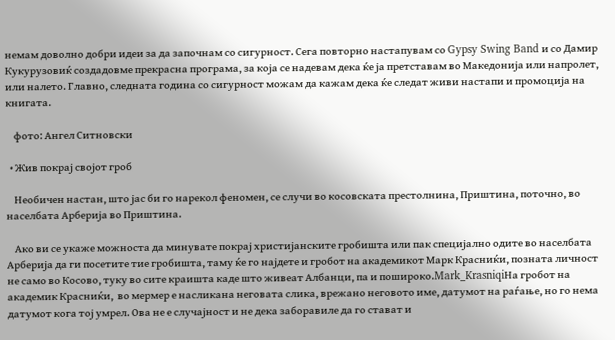немам доволно добри идеи за да започнам со сигурност. Сега повторно настапувам со Gypsy Swing Band и со Дамир Кукурузовиќ создадовме прекрасна програма, за која се надевам дека ќе ја претставам во Македонија или напролет, или налето. Главно, следната година со сигурност можам да кажам дека ќе следат живи настапи и промоција на книгата.

    фото: Ангел Ситновски

  • Жив покрај својот гроб

    Необичен настан, што јас би го нарекол феномен, се случи во косовската престолнина, Приштина, поточно, во населбата Арберија во Приштина.

    Ако ви се укаже можноста да минувате покрај христијанските гробишта или пак специјално одите во населбата Арберија да ги посетите тие гробишта, таму ќе го најдете и гробот на академикот Марк Красниќи, позната личност не само во Косово, туку во сите краишта каде што живеат Албанци, па и пошироко.Mark_KrasniqiНа гробот на академик Красниќи,  во мермер е насликана неговата слика, врежано неговото име, датумот на раѓање, но го нема датумот кога тој умрел. Ова не е случајност и не дека заборавиле да го стават и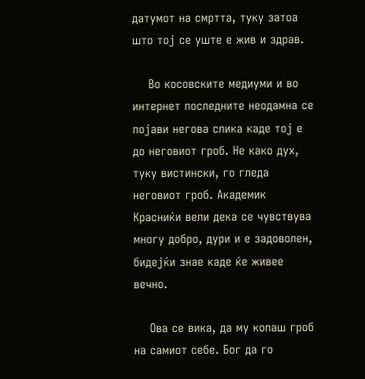датумот на смртта, туку затоа што тој се уште е жив и здрав.

    Во косовските медиуми и во интернет последните неодамна се појави негова слика каде тој е до неговиот гроб. Не како дух, туку вистински, го гледа неговиот гроб. Академик Красниќи вели дека се чувствува многу добро, дури и е задоволен, бидејќи знае каде ќе живее вечно.

    Ова се вика, да му копаш гроб на самиот себе. Бог да го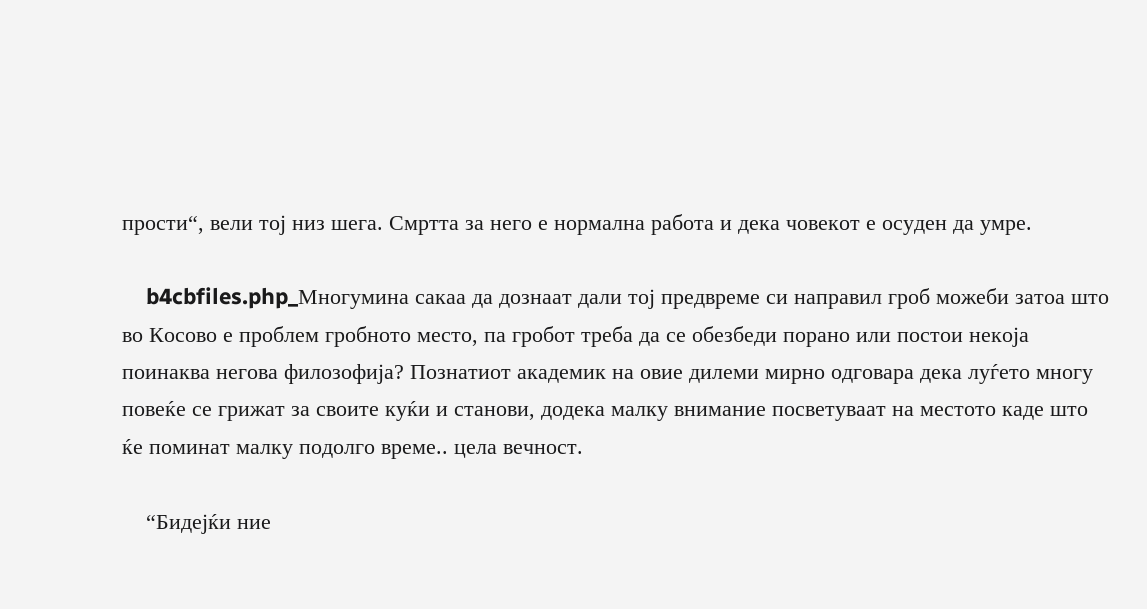прости“, вели тој низ шега. Смртта за него е нормална работа и дека човекот е осуден да умре.

    b4cbfiles.php_Многумина сакаа да дознаат дали тој предвреме си направил гроб можеби затоа што во Косово е проблем гробното место, па гробот треба да се обезбеди порано или постои некоја поинаква негова филозофија? Познатиот академик на овие дилеми мирно одговара дека луѓето многу повеќе се грижат за своите куќи и станови, додека малку внимание посветуваат на местото каде што ќе поминат малку подолго време.. цела вечност.

    “Бидејќи ние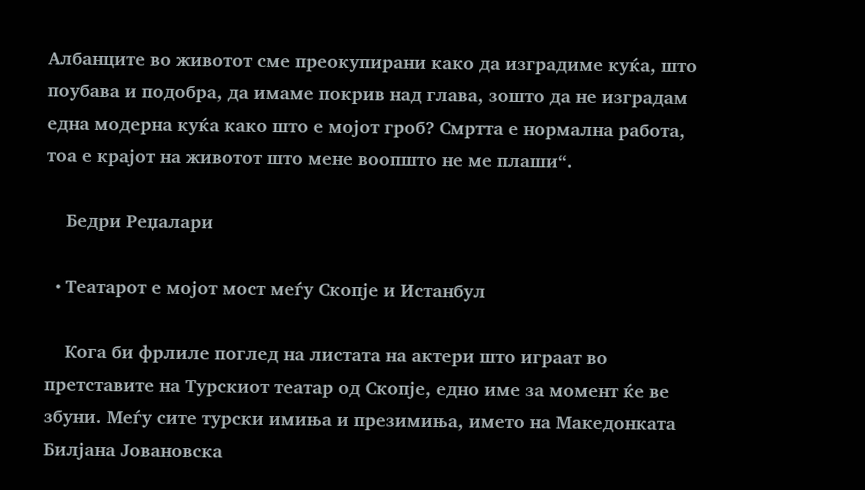Албанците во животот сме преокупирани како да изградиме куќа, што поубава и подобра, да имаме покрив над глава, зошто да не изградам една модерна куќа како што е мојот гроб? Смртта е нормална работа, тоа е крајот на животот што мене воопшто не ме плаши“.

    Бедри Реџалари

  • Театарот е мојот мост меѓу Скопје и Истанбул

    Кога би фрлиле поглед на листата на актери што играат во претставите на Турскиот театар од Скопје, едно име за момент ќе ве збуни. Меѓу сите турски имиња и презимиња, името на Македонката Билјана Јовановска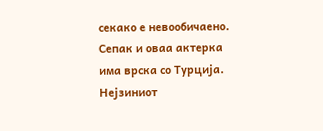секако е невообичаено. Сепак и оваа актерка има врска со Турција. Нејзиниот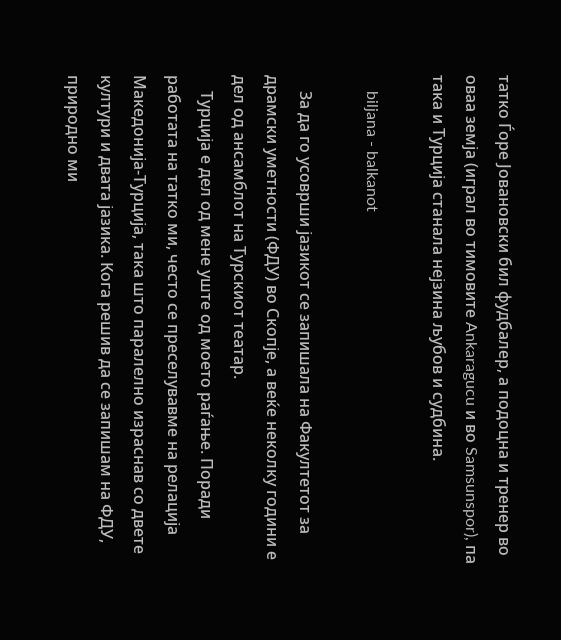татко Ѓоре Јовановски бил фудбалер, а подоцна и тренер во оваа земја (играл во тимовите Ankaragucu и во Samsunspor), па така и Турција станала нејзина љубов и судбина.

    biljana - balkanot

    За да го усоврши јазикот се запишала на Факултетот за драмски уметности (ФДУ) во Скопје, а веќе неколку години е дел од ансамблот на Турскиот театар.
    Турција е дел од мене уште од моето раѓање. Поради работата на татко ми, често се преселувавме на релација Македонија-Турција, така што паралелно израснав со двете култури и двата јазика. Кога решив да се запишам на ФДУ, природно ми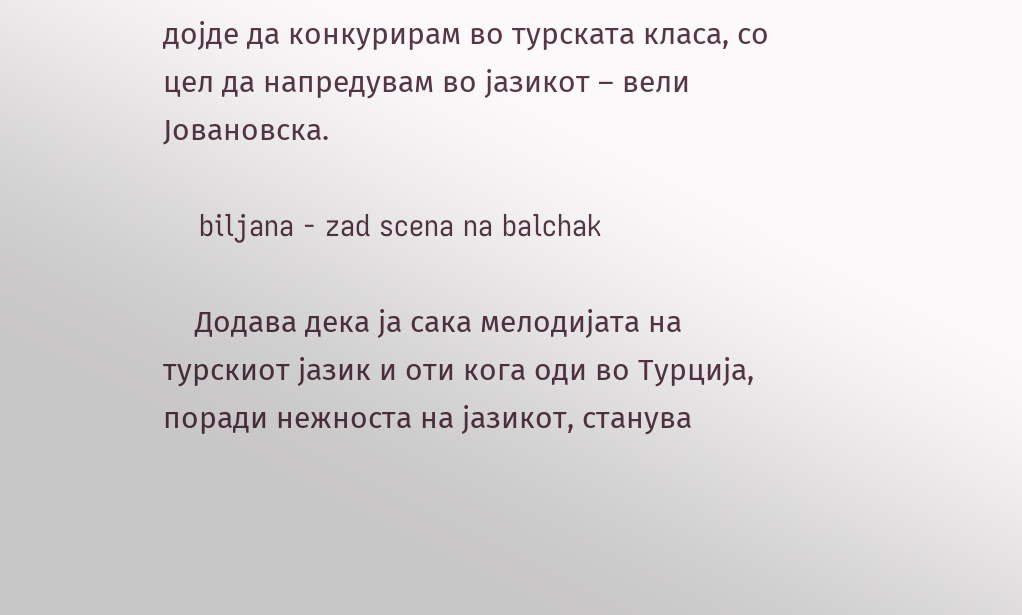дојде да конкурирам во турската класа, со цел да напредувам во јазикот – вели Јовановска.

    biljana - zad scena na balchak

    Додава дека ја сака мелодијата на турскиот јазик и оти кога оди во Турција, поради нежноста на јазикот, станува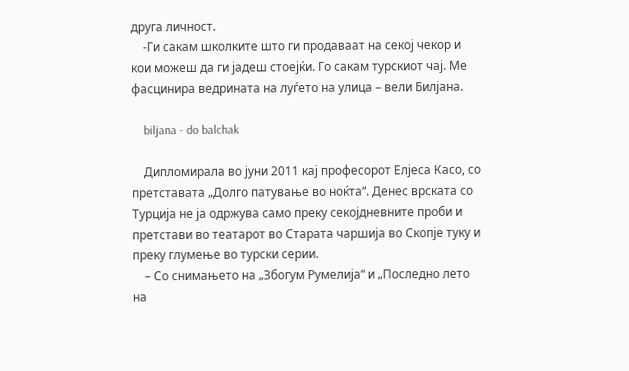друга личност.
    -Ги сакам школките што ги продаваат на секој чекор и кои можеш да ги јадеш стоејќи. Го сакам турскиот чај. Ме фасцинира ведрината на луѓето на улица – вели Билјана.

    biljana - do balchak

    Дипломирала во јуни 2011 кај професорот Елјеса Касо, со претставата „Долго патување во ноќта“. Денес врската со Турција не ја одржува само преку секојдневните проби и претстави во театарот во Старата чаршија во Скопје туку и преку глумење во турски серии.
    – Со снимањето на „Збогум Румелија“ и „Последно лето на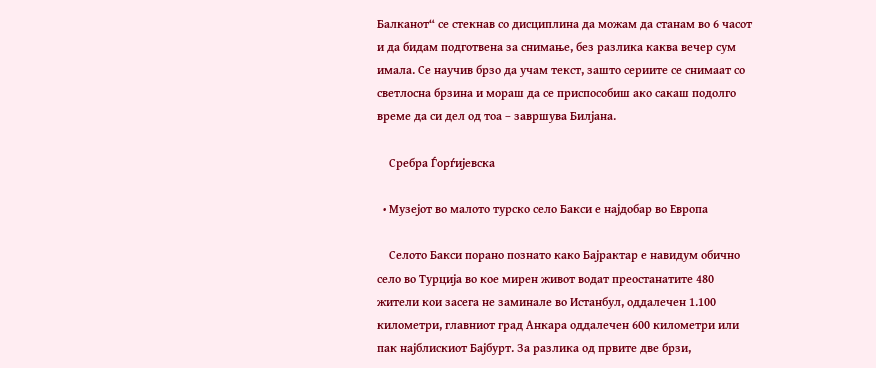Балканот“ се стекнав со дисциплина да можам да станам во 6 часот и да бидам подготвена за снимање, без разлика каква вечер сум имала. Се научив брзо да учам текст, зашто сериите се снимаат со светлосна брзина и мораш да се приспособиш ако сакаш подолго време да си дел од тоа – завршува Билјана.

    Сребра Ѓорѓијевска

  • Музејот во малото турско село Бакси е најдобар во Европа

    Селото Бакси порано познато како Бајрактар е навидум обично село во Турција во кое мирен живот водат преостанатите 480 жители кои засега не заминале во Истанбул, оддалечен 1.100 километри, главниот град Анкара оддалечен 600 километри или пак најблискиот Бајбурт. За разлика од првите две брзи,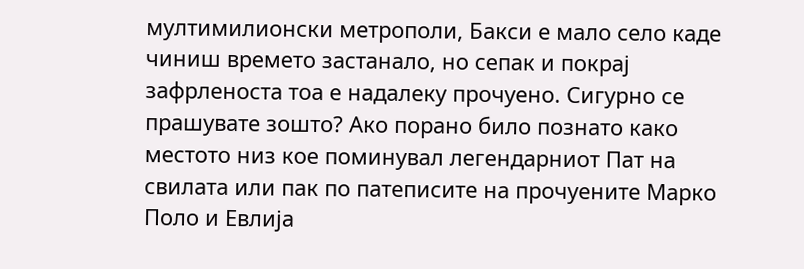мултимилионски метрополи, Бакси е мало село каде чиниш времето застанало, но сепак и покрај зафрленоста тоа е надалеку прочуено. Сигурно се прашувате зошто? Ако порано било познато како местото низ кое поминувал легендарниот Пат на свилата или пак по патеписите на прочуените Марко Поло и Евлија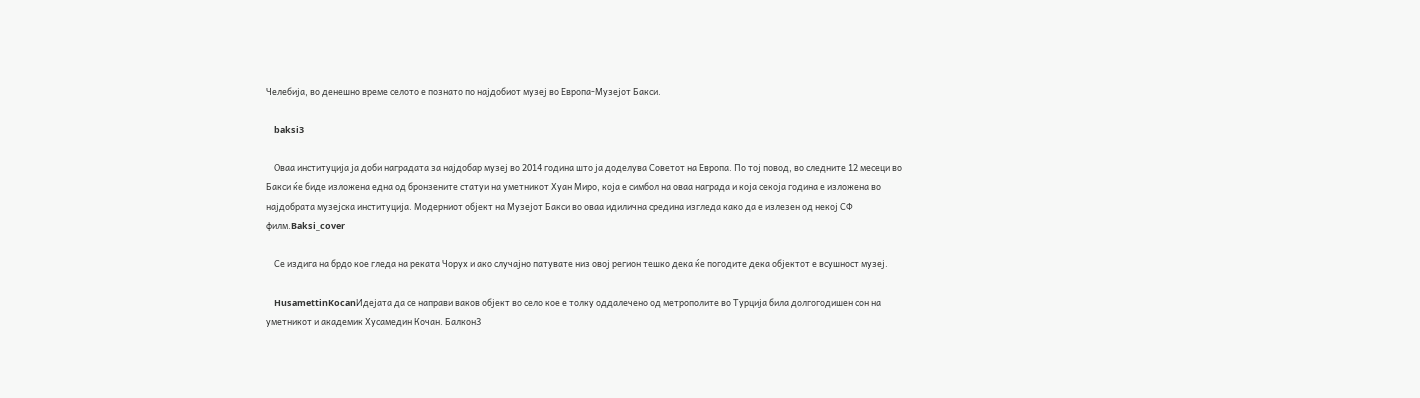Челебија, во денешно време селото е познато по најдобиот музеј во Европа-Музејот Бакси.

    baksi3

    Оваа институција ја доби наградата за најдобар музеј во 2014 година што ја доделува Советот на Европа. По тој повод, во следните 12 месеци во Бакси ќе биде изложена една од бронзените статуи на уметникот Хуан Миро, која е симбол на оваа награда и која секоја година е изложена во најдобрата музејска институција. Модерниот објект на Музејот Бакси во оваа идилична средина изгледа како да е излезен од некој СФ филм.Baksi_cover

    Се издига на брдо кое гледа на реката Чорух и ако случајно патувате низ овој регион тешко дека ќе погодите дека објектот е всушност музеј.

    HusamettinKocanИдејата да се направи ваков објект во село кое е толку оддалечено од метрополите во Турција била долгогодишен сон на уметникот и академик Хусамедин Кочан. Балкон3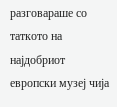разговараше со таткото на најдобриот европски музеј чија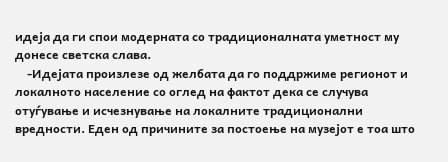идеја да ги спои модерната со традиционалната уметност му донесе светска слава.
    -Идејата произлезе од желбата да го поддржиме регионот и локалното население со оглед на фактот дека се случува отуѓување и исчезнување на локалните традиционални вредности. Еден од причините за постоење на музејот е тоа што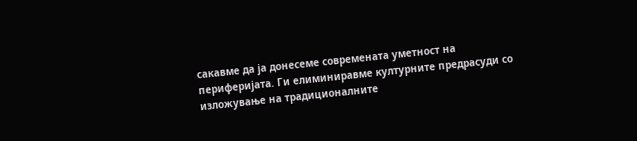сакавме да ја донесеме современата уметност на периферијата. Ги елиминиравме културните предрасуди со изложување на традиционалните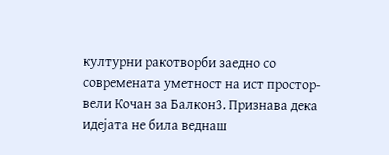културни ракотворби заедно со современата уметност на ист простор-вели Кочан за Балкон3. Признава дека идејата не била веднаш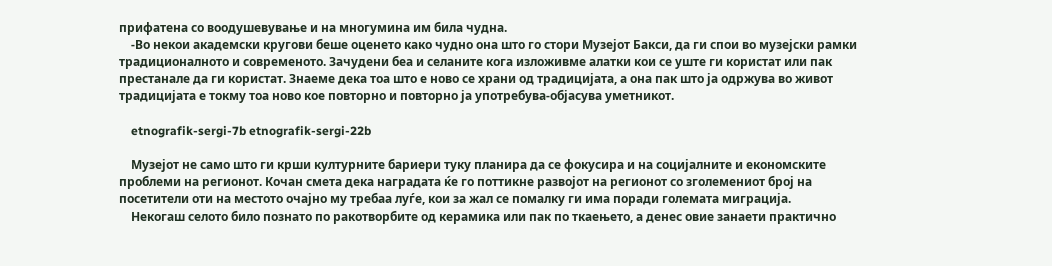прифатена со воодушевување и на многумина им била чудна.
    -Во некои академски кругови беше оценето како чудно она што го стори Музејот Бакси, да ги спои во музејски рамки традиционалното и современото. Зачудени беа и селаните кога изложивме алатки кои се уште ги користат или пак престанале да ги користат. Знаеме дека тоа што е ново се храни од традицијата, а она пак што ја одржува во живот традицијата е токму тоа ново кое повторно и повторно ја употребува-објасува уметникот.

    etnografik-sergi-7b etnografik-sergi-22b

    Музејот не само што ги крши културните бариери туку планира да се фокусира и на социјалните и економските проблеми на регионот. Кочан смета дека наградата ќе го поттикне развојот на регионот со зголемениот број на посетители оти на местото очајно му требаа луѓе, кои за жал се помалку ги има поради големата миграција.
    Некогаш селото било познато по ракотворбите од керамика или пак по ткаењето, а денес овие занаети практично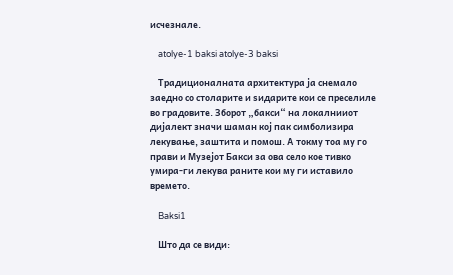исчезнале.

    atolye-1 baksi atolye-3 baksi

    Традиционалната архитектура ја снемало заедно со столарите и ѕидарите кои се преселиле во градовите. Зборот „бакси“ на локалнииот дијалект значи шаман кој пак симболизира лекување, заштита и помош. А токму тоа му го прави и Музејот Бакси за ова село кое тивко умира-ги лекува раните кои му ги иставило времето.

    Baksi1

    Што да се види: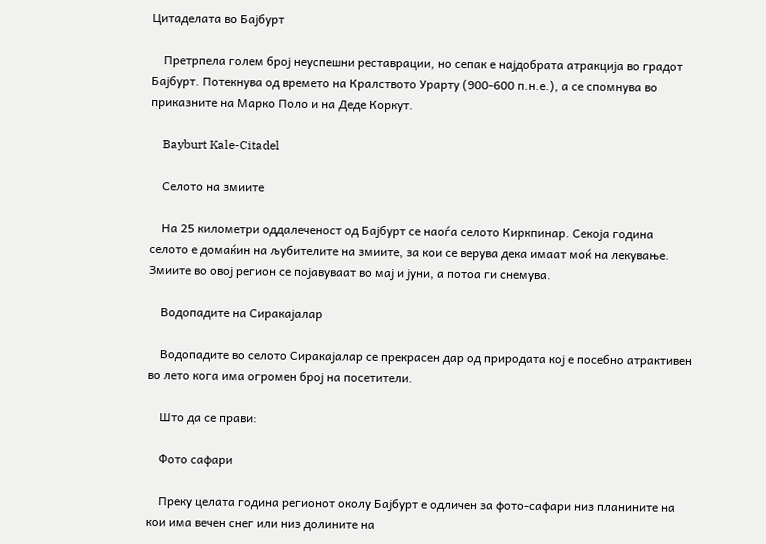Цитаделата во Бајбурт

    Претрпела голем број неуспешни реставрации, но сепак е најдобрата атракција во градот Бајбурт. Потекнува од времето на Кралството Урарту (900-600 п.н.е.), а се спомнува во приказните на Марко Поло и на Деде Коркут.

    Bayburt Kale-Citadel

    Селото на змиите

    На 25 километри оддалеченост од Бајбурт се наоѓа селото Киркпинар. Секоја година селото е домаќин на љубителите на змиите, за кои се верува дека имаат моќ на лекување. Змиите во овој регион се појавуваат во мај и јуни, а потоа ги снемува.

    Водопадите на Сиракајалар

    Водопадите во селото Сиракајалар се прекрасен дар од природата кој е посебно атрактивен во лето кога има огромен број на посетители.

    Што да се прави:

    Фото сафари

    Преку целата година регионот околу Бајбурт е одличен за фото-сафари низ планините на кои има вечен снег или низ долините на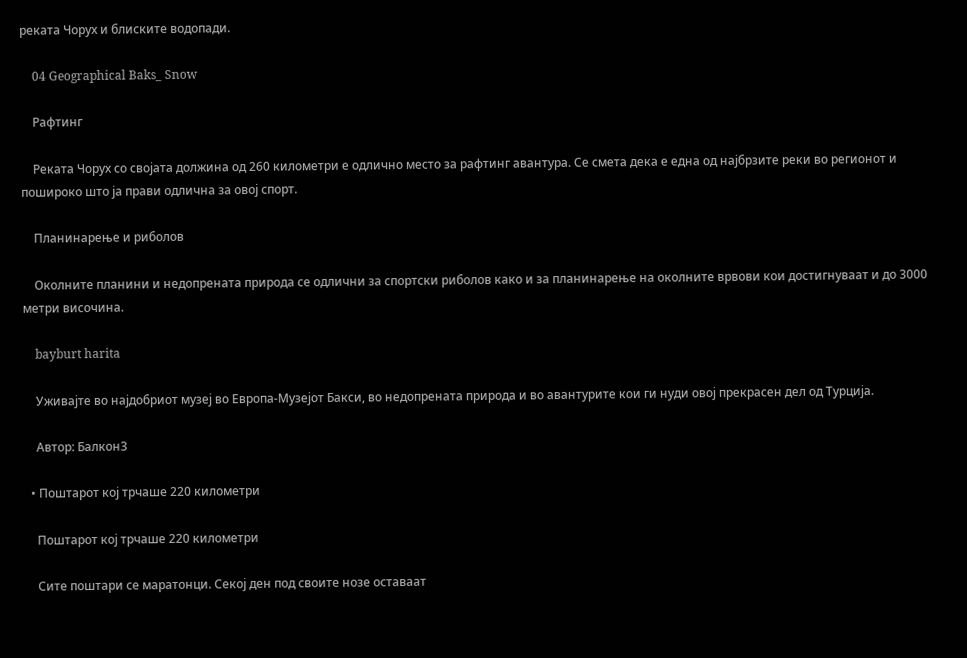реката Чорух и блиските водопади.

    04 Geographical Baks_ Snow

    Рафтинг

    Реката Чорух со својата должина од 260 километри е одлично место за рафтинг авантура. Се смета дека е една од најбрзите реки во регионот и пошироко што ја прави одлична за овој спорт.

    Планинарење и риболов

    Околните планини и недопрената природа се одлични за спортски риболов како и за планинарење на околните врвови кои достигнуваат и до 3000 метри височина.

    bayburt harita

    Уживајте во најдобриот музеј во Европа-Музејот Бакси, во недопрената природа и во авантурите кои ги нуди овој прекрасен дел од Турција.

    Автор: Балкон3

  • Поштарот кој трчаше 220 километри

    Поштарот кој трчаше 220 километри

    Сите поштари се маратонци. Секој ден под своите нозе оставаат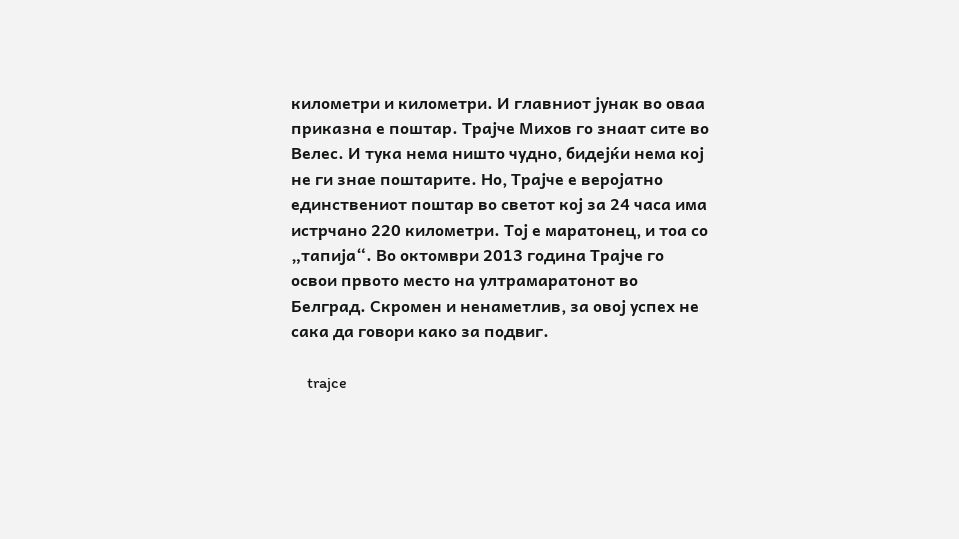километри и километри. И главниот јунак во оваа приказна е поштар. Трајче Михов го знаат сите во Велес. И тука нема ништо чудно, бидејќи нема кој не ги знае поштарите. Но, Трајче е веројатно единствениот поштар во светот кој за 24 часа има истрчано 220 километри. Тој е маратонец, и тоа со „тапија“. Во октомври 2013 година Трајче го освои првото место на ултрамаратонот во Белград. Скромен и ненаметлив, за овој успех не сака да говори како за подвиг.

    trajce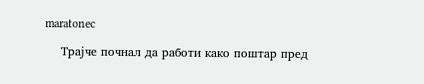maratonec

    Трајче почнал да работи како поштар пред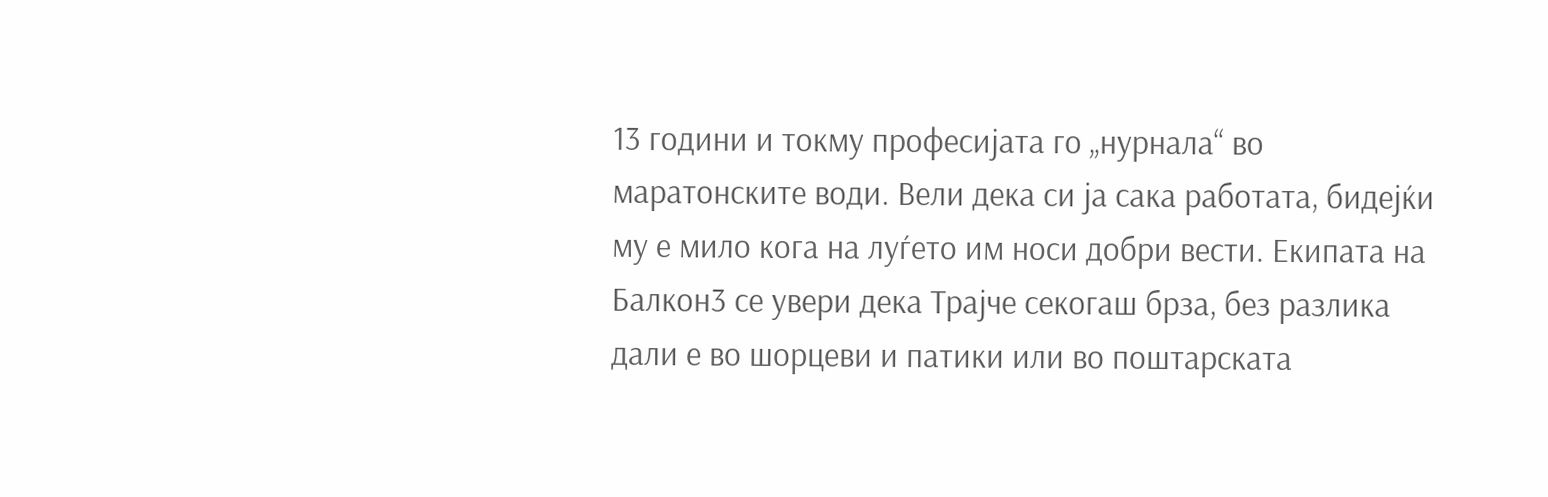13 години и токму професијата го „нурнала“ во маратонските води. Вели дека си ја сака работата, бидејќи му е мило кога на луѓето им носи добри вести. Екипата на Балкон3 се увери дека Трајче секогаш брза, без разлика дали е во шорцеви и патики или во поштарската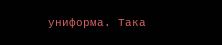униформа. Така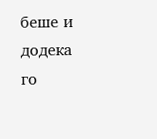беше и додека го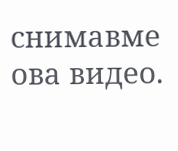снимавме ова видео.